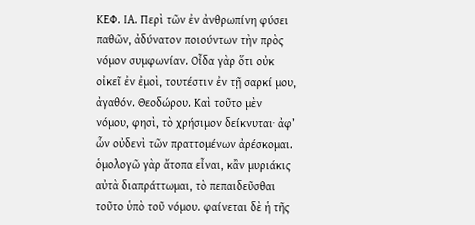ΚΕΦ. ΙΑ. Περὶ τῶν ἐν ἀνθρωπίνη φύσει παθῶν, ἀδύνατον ποιούντων τὴν πρὸς νόμον συμφωνίαν. Οἶδα γὰρ ὅτι οὐκ οἰκεῖ ἐν ἐμοὶ, τουτέστιν ἐν τῇ σαρκί μου, ἀγαθόν. Θεοδώρου. Καὶ τοῦτο μὲν νόμου, φησὶ, τὸ χρήσιμον δείκνυται· ἀφ’ ὧν οὐδενὶ τῶν πραττομένων ἀρέσκομαι. ὁμολογῶ γὰρ ἄτοπα εἶναι, κἂν μυριάκις αὐτὰ διαπράττωμαι, τὸ πεπαιδεῦσθαι τοῦτο ὑπὸ τοῦ νόμου. φαίνεται δὲ ἡ τῆς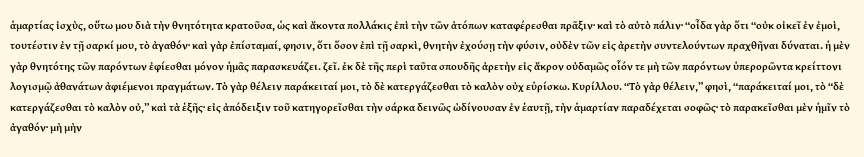ἁμαρτίας ἰσχὺς, οὕτω μου διὰ τὴν θνητότητα κρατοῦσα, ὡς καὶ ἄκοντα πολλάκις ἐπὶ τὴν τῶν ἀτόπων καταφέρεσθαι πρᾶξιν· καὶ τὸ αὐτὸ πάλιν· “οἶδα γὰρ ὅτι “οὐκ οἰκεῖ ἐν ἐμοὶ, τουτέστιν ἐν τῇ σαρκί μου, τὸ ἀγαθόν· καὶ γὰρ ἐπίσταμαί, φησιν, ὅτι ὅσον ἐπὶ τῇ σαρκὶ, θνητὴν ἐχούσῃ τὴν φύσιν, οὐδὲν τῶν εἰς ἀρετὴν συντελούντων πραχθῆναι δύναται. ἡ μὲν γὰρ θνητότης τῶν παρόντων ἐφίεσθαι μόνον ἡμᾶς παρασκευάζει. ζεῖ. ἐκ δὲ τῆς περὶ ταῦτα σπουδῆς ἀρετὴν εἰς ἄκρον οὐδαμῶς οἷόν τε μὴ τῶν παρόντων ὑπερορῶντα κρείττονι λογισμῷ ἀθανάτων ἀφιέμενοι πραγμάτων. Τὸ γὰρ θέλειν παράκειταί μοι, τὸ δὲ κατεργάζεσθαι τὸ καλὸν οὐχ εὑρίσκω. Κυρίλλου. “Τὸ γὰρ θέλειν,” φησὶ, “παράκειταί μοι, τὸ “δὲ κατεργάζεσθαι τὸ καλὸν οὐ,” καὶ τὰ ἑξῆς· εἰς ἀπόδειξιν τοῦ κατηγορεῖσθαι τὴν σάρκα δεινῶς ὠδίνουσαν ἐν ἑαυτῇ, τὴν ἁμαρτίαν παραδέχεται σοφῶς· τὸ παρακεῖσθαι μὲν ἡμῖν τὸ ἀγαθόν· μὴ μὴν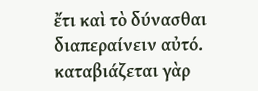ἔτι καὶ τὸ δύνασθαι διαπεραίνειν αὐτό. καταβιάζεται γὰρ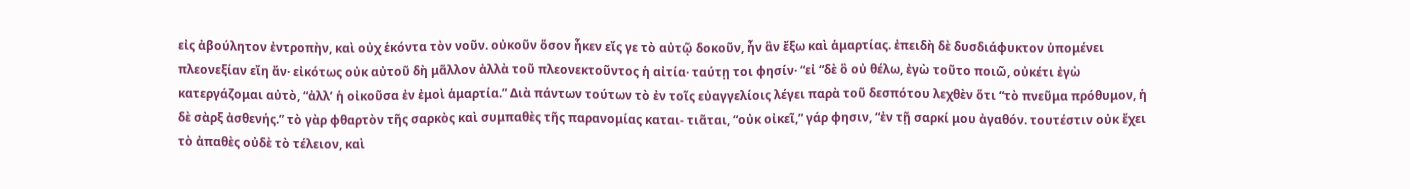εἰς ἀβούλητον ἐντροπὴν, καὶ οὐχ ἑκόντα τὸν νοῦν. οὐκοῦν ὅσον ἧκεν εἴς γε τὸ αὐτῷ δοκοῦν, ἦν ἃν ἔξω καὶ ἁμαρτίας. ἐπειδὴ δὲ δυσδιάφυκτον ὑπομένει πλεονεξίαν εἴη ἄν· εἰκότως οὐκ αὐτοῦ δὴ μᾶλλον ἀλλὰ τοῦ πλεονεκτοῦντος ἡ αἰτία· ταύτῃ τοι φησίν· “εἰ “δὲ ὃ οὐ θέλω, ἐγὼ τοῦτο ποιῶ, οὐκέτι ἐγὼ κατεργάζομαι αὐτὸ, “ἀλλ’ ἡ οἰκοῦσα ἐν ἐμοὶ ἁμαρτία.” Διὰ πάντων τούτων τὸ ἐν τοῖς εὐαγγελίοις λέγει παρὰ τοῦ δεσπότου λεχθὲν ὅτι “τὸ πνεῦμα πρόθυμον, ἡ δὲ σὰρξ ἀσθενής.” τὸ γὰρ φθαρτὸν τῆς σαρκὸς καὶ συμπαθὲς τῆς παρανομίας καται- τιᾶται, “οὐκ οἰκεῖ,” γάρ φησιν, “ἐν τῇ σαρκί μου ἀγαθόν. τουτέστιν οὐκ ἔχει τὸ ἀπαθὲς οὐδὲ τὸ τέλειον, καὶ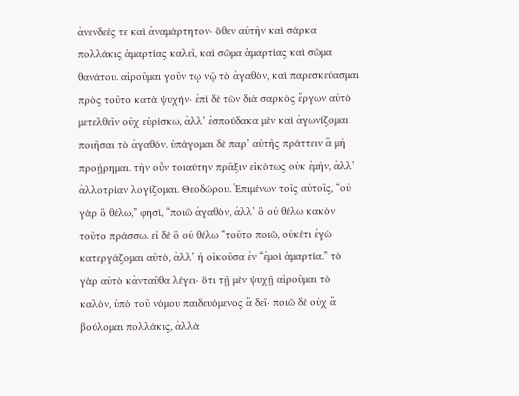ἀνενδεές τε καὶ ἀναμάρτητον· ὅθεν αὐτὴν καὶ σάρκα πολλάκις ἁμαρτίας καλεῖ, καὶ σῶμα ἁμαρτίας καὶ σῶμα θανάτου. αἱροῦμαι γοῦν τῳ νῷ τὸ ἀγαθὸν, καὶ παρεσκεύασμαι πρὸς τοῦτο κατὰ ψυχήν· ἐπὶ δὲ τῶν διὰ σαρκὸς ἔργων αὐτὸ μετελθεῖν οὐχ εὑρίσκω, ἀλλ’ ἐσπούδακα μὲν καὶ ἀγωνίζομαι ποιῆσαι τὸ ἀγαθόν. ὑπάγομαι δὲ παρ’ αὐτῆς πράττειν ἃ μὴ προῄρημαι. τὴν οὖν τοιαύτην πρᾶξιν εἰκότως οὐκ ἐμὴν, ἀλλ’ ἀλλοτρίαν λογίζομαι. Θεοδώρου. Ἐπιμένων τοῖς αὐτοῖς, “οὐ γὰρ ὃ θέλω,” φησὶ, “ποιῶ ἀγαθὸν, ἀλλ’ ὃ οὐ θέλω κακὸν τοῦτο πράσσω. εἰ δὲ ὃ οὐ θέλω “τοῦτο ποιῶ, οὐκέτι ἐγὼ κατεργάζομαι αὐτὸ, ἀλλ’ ἡ οἰκοῦσα ἐν “ἐμοὶ ἁμαρτία.” τὸ γὰρ αὐτὸ κἀνταῦθα λέγει· ὅτι τῇ μὲν ψυχῇ αἱροῦμαι τὸ καλὸν, ὑπὸ τοῦ νόμου παιδευόμενος ἃ δεῖ· ποιῶ δὲ οὐχ ἃ βούλομαι πολλάκις, ἀλλὰ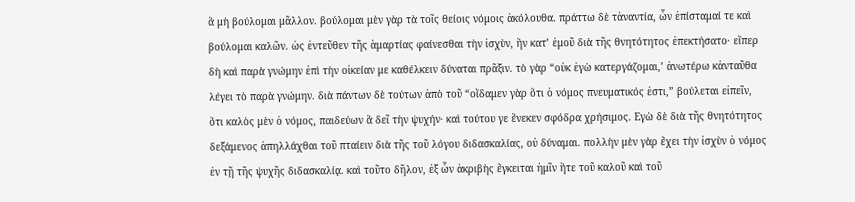ἃ μὴ βούλομαι μᾶλλον. βούλομαι μὲν γὰρ τὰ τοῖς θείοις νόμοις ἀκόλουθα. πράττω δὲ τἀναντία, ὧν ἐπίσταμαί τε καὶ βούλομαι καλῶν. ὡς ἐντεῦθεν τῆς ἁμαρτίας φαίνεσθαι τὴν ἰσχὺν, ἣν κατ’ ἐμοῦ διὰ τῆς θνητότητος ἐπεκτήσατο· εἴπερ δὴ καὶ παρὰ γνώμην ἐπὶ τὴν οἰκείαν με καθέλκειν δύναται πρᾶξιν. τὸ γὰρ “οὐκ ἐγὼ κατεργάζομαι,’ ἀνωτέρω κἀνταῦθα λέγει τὸ παρὰ γνώμην. διὰ πάντων δὲ τούτων ἀπὸ τοῦ “οἴδαμεν γὰρ ὅτι ὁ νόμος πνευματικός ἐστι,” βούλεται εἰπεῖν, ὅτι καλὸς μὲν ὁ νόμος, παιδεύων ἃ δεῖ τὴν ψυχήν· καὶ τούτου γε ἕνεκεν σφόδρα χρήσιμος. Εγὼ δὲ διὰ τῆς θνητότητος δεξάμενος ἀπηλλάχθαι τοῦ πταίειν διὰ τῆς τοῦ λόγου διδασκαλίας, οὐ δύναμαι. πολλὴν μὲν γὰρ ἔχει τὴν ἰσχὺν ὁ νόμος ἐν τῇ τῆς ψυχῆς διδασκαλίᾳ. καὶ τοῦτο δῆλον, ἐξ ὧν ἀκριβὴς ἔγκειται ἡμῖν ἥτε τοῦ καλοῦ καὶ τοῦ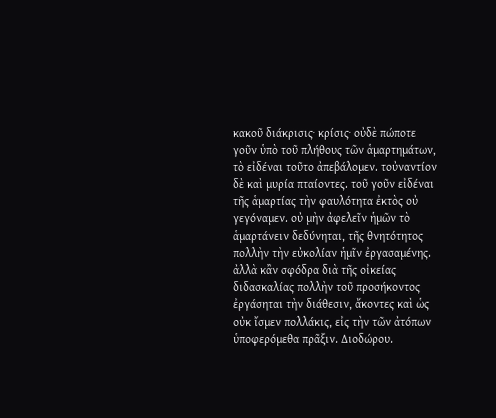κακοῦ διάκρισις· κρίσις· οὐδὲ πώποτε γοῦν ὑπὸ τοῦ πλήθους τῶν ἁμαρτημάτων, τὸ εἰδέναι τοῦτο ἀπεβάλομεν. τοὐναντίον δὲ καὶ μυρία πταίοντες. τοῦ γοῦν εἰδέναι τῆς ἁμαρτίας τὴν φαυλότητα ἐκτὸς οὐ γεγόναμεν. οὐ μὴν ἀφελεῖν ἡμῶν τὸ ἁμαρτάνειν δεδύνηται, τῆς θνητότητος πολλὴν τὴν εὐκολίαν ἡμῖν ἐργασαμένης. ἀλλὰ κἂν σφόδρα διὰ τῆς οἰκείας διδασκαλίας πολλὴν τοῦ προσήκοντος ἐργάσηται τὴν διάθεσιν, ἄκοντες καὶ ὡς οὐκ ἴσμεν πολλάκις, εἰς τὴν τῶν ἀτόπων ὑποφερόμεθα πρᾶξιν. Διοδώρου.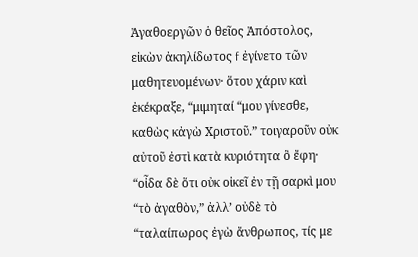Ἀγαθοεργῶν ὁ θεῖος Ἀπόστολος, εἰκὼν ἀκηλίδωτος f ἐγίνετο τῶν μαθητευομένων· ὅτου χάριν καὶ ἐκέκραξε, “μιμηταί “μου γίνεσθε, καθὼς κἀγὼ Χριστοῦ.” τοιγαροῦν οὐκ αὐτοῦ ἐστὶ κατὰ κυριότητα ὃ ἔφη· “οἶδα δὲ ὅτι οὐκ οἰκεῖ ἐν τῇ σαρκὶ μου “τὸ ἀγαθὸν,” ἀλλ’ οὐδὲ τὸ “ταλαίπωρος ἐγὼ ἄνθρωπος, τίς με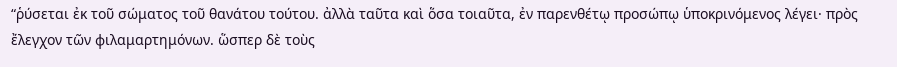“ῥύσεται ἐκ τοῦ σώματος τοῦ θανάτου τούτου. ἀλλὰ ταῦτα καὶ ὅσα τοιαῦτα, ἐν παρενθέτῳ προσώπῳ ὑποκρινόμενος λέγει· πρὸς ἔλεγχον τῶν φιλαμαρτημόνων. ὥσπερ δὲ τοὺς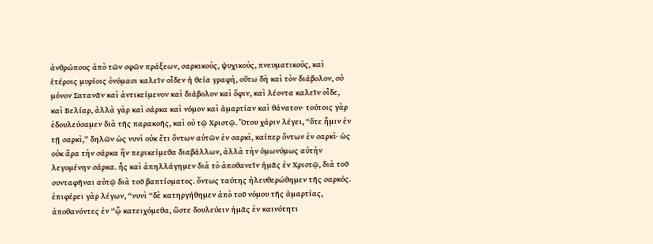ἀνθρώπους ἀπὸ τῶν σφῶν πράξεων, σαρκικοὺς, ψυχικοὺς, πνευματικοὺς, καὶ ἑτέροις μυρίοις ὀνόμασι καλεῖν οἶδεν ἡ θεία γραφὴ, οὕτω δὴ καὶ τὸν διάβολον, οὐ μόνον Σατανᾶν καὶ ἀντικείμενον καὶ διάβολον καὶ ὄφιν, καὶ λέοντα καλεῖν οἶδε, καὶ Βελίαρ, ἀλλὰ γὰρ καὶ σάρκα καὶ νόμον καὶ ἁμαρτίαν καὶ θάνατον· τούτοις γὰρ ἐδουλεύσαμεν διὰ τῆς παρακοῆς, καὶ οὐ τῷ Χριστῷ. Ὅτου χάριν λέγει, “ὅτε ἧμιν ἐν τῇ σαρκὶ,” δηλῶν ὡς νυνὶ οὐκ ἔτι ὄντων αὐτῶν ἐν σαρκὶ, καίπερ ὄντων ἐν σαρκὶ· ὡς οὐκ ἄρα τὴν σάρκα ἣν περικείμεθα διαβάλλων, ἀλλὰ τὴν ὁμωνύμως αὐτὴν λεγομένην σάρκα. ἧς καὶ ἀπηλλάγημεν διὰ τὸ ἀποθανεῖν ἡμᾶς ἐν Χριστῷ, διὰ τοῦ συνταφῆναι αὐτῷ διὰ τοῦ βαπτίσματος. ὄντως ταύτης ἠλευθερώθημεν τῆς σαρκός. ἐπιφέρει γὰρ λέγων, “νυνὶ “δὲ κατηργήθημεν ἀπὸ τοῦ νόμου τῆς ἁμαρτίας, ἀποθανόντες ἐν “ᾧ κατειχόμεθα, ὥστε δουλεύειν ἡμᾶς ἐν καινότητι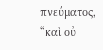πνεύματος, “καὶ οὐ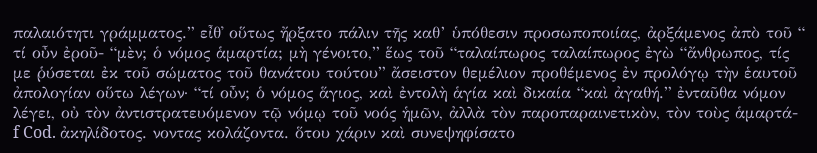παλαιότητι γράμματος.” εἶθ᾿ οὕτως ἤρξατο πάλιν τῆς καθ’ ὑπόθεσιν προσωποποιίας, ἀρξάμενος ἀπὸ τοῦ “ τί οὖν ἐροῦ- “μὲν; ὁ νόμος ἁμαρτία; μὴ γένοιτο,” ἕως τοῦ “ταλαίπωρος ταλαίπωρος ἐγὼ “ἄνθρωπος, τίς με ῥύσεται ἐκ τοῦ σώματος τοῦ θανάτου τούτου” ἄσειστον θεμέλιον προθέμενος ἐν προλόγῳ τὴν ἑαυτοῦ ἀπολογίαν οὕτω λέγων· “τί οὖν; ὁ νόμος ἅγιος, καὶ ἐντολὴ ἁγία καὶ δικαία “καὶ ἀγαθή.” ἐνταῦθα νόμον λέγει, οὐ τὸν ἀντιστρατευόμενον τῷ νόμῳ τοῦ νοός ἡμῶν, ἀλλὰ τὸν παροπαραινετικὸν, τὸν τοὺς ἁμαρτά- f Cod. ἀκηλίδοτος. νοντας κολάζοντα. ὅτου χάριν καὶ συνεψηφίσατο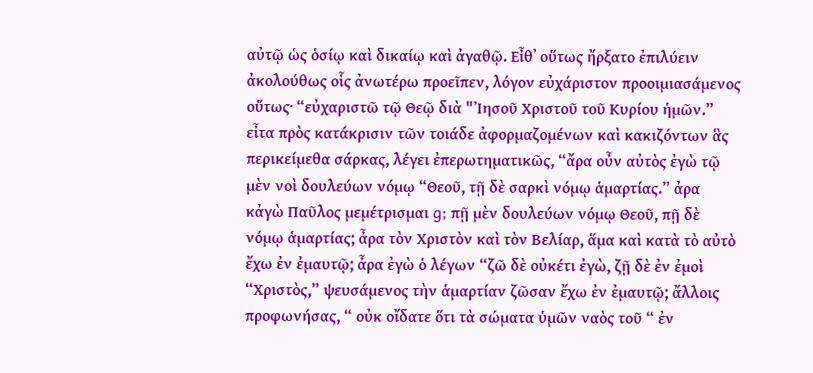αὐτῷ ὡς ὁσίῳ καὶ δικαίῳ καὶ ἀγαθῷ. Εἶθ᾿ οὕτως ἤρξατο ἐπιλύειν ἀκολούθως οἷς ἀνωτέρω προεῖπεν, λόγον εὐχάριστον προοιμιασάμενος οὕτως· “εὐχαριστῶ τῷ Θεῷ διὰ "Ἰησοῦ Χριστοῦ τοῦ Κυρίου ἡμῶν.” εἶτα πρὸς κατάκρισιν τῶν τοιάδε ἀφορμαζομένων καὶ κακιζόντων ἃς περικείμεθα σάρκας, λέγει ἐπερωτηματικῶς, “ἄρα οὖν αὐτὸς ἐγὼ τῷ μὲν νοὶ δουλεύων νόμῳ “Θεοῦ, τῇ δὲ σαρκὶ νόμῳ ἁμαρτίας.” ἀρα κἀγὼ Παῦλος μεμέτρισμαι g; πῇ μὲν δουλεύων νόμῳ Θεοῦ, πῇ δὲ νόμῳ ἁμαρτίας; ἆρα τὸν Χριστὸν καὶ τὸν Βελίαρ, ἅμα καὶ κατὰ τὸ αὐτὸ ἔχω ἐν ἐμαυτῷ; ἆρα ἐγὼ ὁ λέγων “ζῶ δὲ οὐκέτι ἐγὼ, ζῇ δὲ ἐν ἐμοὶ “Χριστὸς,” ψευσάμενος τὴν ἁμαρτίαν ζῶσαν ἔχω ἐν ἐμαυτῷ; ἄλλοις προφωνήσας, “ οὐκ οἴδατε ὅτι τὰ σώματα ὑμῶν ναὸς τοῦ “ ἐν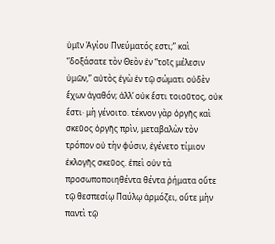ὑμῖν Ἁγίου Πνεύματός εστι;” καὶ “δοξάσατε τὸν Θεὸν ἐν “τοῖς μέλεσιν ὑμῶν,” αὐτὸς ἐγὼ ἐν τῷ σώματι οὐδὲν ἔχων ἀγαθόν; ἀλλ’ οὐκ ἔστι τοιοῦτος, οὐκ ἔστι· μὴ γένοιτο. τέκνον γὰρ ὀργῆς καὶ σκεῦος ὀργῆς πρὶν, μεταβαλὼν τὸν τρόπον οὐ τὴν φύσιν, ἐγένετο τίμιον ἐκλογῆς σκεῦος. ἐπεὶ οὑν τὰ προσωποποιηθέντα θέντα ῥήματα οὔτε τῷ θεσπεσίῳ Παύλῳ ἁρμόζει, οὔτε μὴν παντὶ τῷ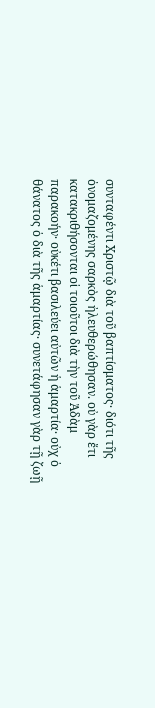συνταφέντι Χριστῷ διὰ τοῦ βαπτίσματος· διότι τῆς ὀνομαζομένης σαρκὸς ἠλευθερώθησαν. οὐ γὰρ ἔτι κατακριθήσονται οἱ τοιοῦτοι διὰ τὴν τοῦ Ἀδὰμ παρακοήν· οὐκέτι βασιλεύει αὐτῶν ἡ ἁμαρτία· οὐχ ὁ θάνατος ὁ διὰ τῆς ἁμαρτίας· συνετάφησαν γὰρ τῇ ζωῇ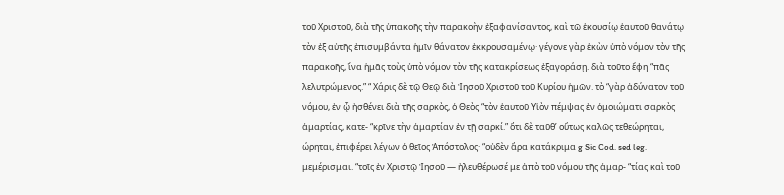τοῦ Χριστοῦ, διὰ τῆς ὑπακοῆς τὴν παρακοὴν ἐξαφανίσαντος, καὶ τῶ ἑκουσίῳ ἑαυτοῦ θανάτῳ τὸν ἐξ αὐτῆς ἐπισυμβάντα ἡμῖν θάνατον ἐκκρουσαμένῳ· γέγονε γὰρ ἑκὼν ὑπὸ νόμον τὸν τῆς παρακοῆς, ἵνα ἡμᾶς τοὺς ὑπὸ νόμον τὸν τῆς κατακρίσεως ἐξαγοράσῃ. διὰ τοῦτο ἔφη “πᾶς λελυτρώμενος.” “ Χάρις δὲ τῷ Θεῷ διὰ Ἰησοῦ Χριστοῦ τοῦ Κυρίου ἡμῶν. τὸ “γὰρ ἀδύνατον τοῦ νόμου, ἐν ᾧ ἠσθένει διὰ τῆς σαρκὸς, ὁ Θεὸς “τὸν ἑαυτοῦ Υἱὸν πέμψας ἐν ὁμοιώματι σαρκὸς ἁμαρτίας, κατε- “κρῖνε τὴν ἁμαρτίαν ἐν τῇ σαρκί.” ὅτι δὲ ταῦθ’ οὕτως καλῶς τεθεώρηται, ώρηται, ἐπιφέρει λέγων ὁ θεῖος Ἀπόστολος· “οὐδὲν ἄρα κατάκριμα g Sic Cod. sed leg. μεμέρισμαι. “τοῖς ἐν Χριστῷ Ἰησοῦ — ἠλευθέρωσέ με ἀπὸ τοῦ νόμου τῆς ἁμαρ- “τίας καὶ τοῦ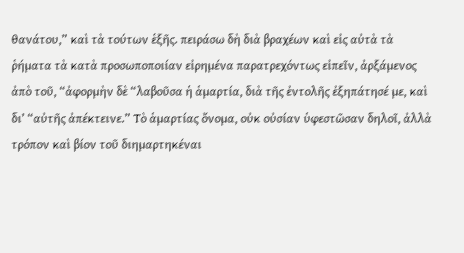θανάτου,” καὶ τὰ τούτων ἑξῆς. πειράσω δὴ διὰ βραχέων καὶ εἰς αὐτὰ τὰ ῥήματα τὰ κατὰ προσωποποιίαν εἰρημένα παρατρεχόντως εἰπεῖν, ἀρξάμενος ἀπὸ τοῦ, “ἀφορμὴν δὲ “λαβοῦσα ἡ ἁμαρτία, διὰ τῆς ἐντολῆς ἐξηπάτησέ με, καὶ δι’ “αὐτῆς ἀπέκτεινε.” Τὸ ἁμαρτίας ὄνομα, οὐκ οὐσίαν ὑφεστῶσαν δηλοῖ, ἀλλὰ τρόπον καὶ βίον τοῦ διημαρτηκέναι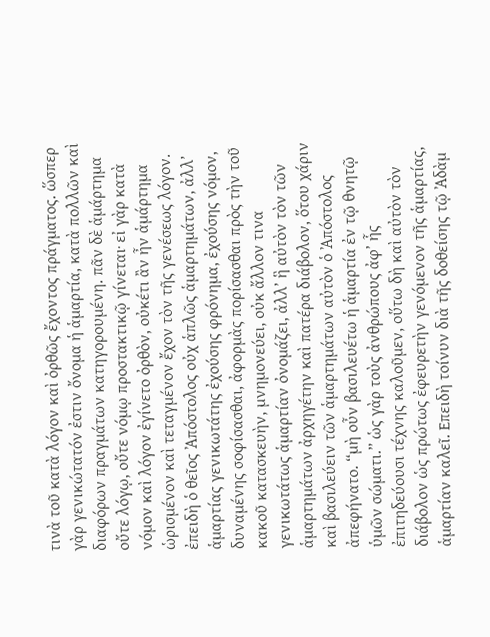τινὰ τοῦ κατὰ λόγον καὶ ὀρθῶς ἔχοντος πράγματος. ὥσπερ γὰρ γενικώτατόν ἐστιν ὄνομα ἡ ἁμαρτία, κατὰ πολλῶν καὶ διαφόρων πραγμάτων κατηγορουμένη. πᾶν δὲ ἁμάρτημα οὔτε λόγῳ, οὔτε νόμῳ προστακτικῷ γίνεται· εἰ γὰρ κατὰ νόμον καὶ λόγον ἐγίνετο ὀρθὸν, οὐκέτι ἂν ἦν ἁμάρτημα ὡρισμένον καὶ τεταγμένον ἔχον τὸν τῆς γενέσεως λόγον. ἐπειδὴ ὁ θεῖος Ἀπόστολος οὐχ ἁπλῶς ἁμαρτημάτων, ἀλλ’ ἁμαρτίας γενικωτάτης ἐχούσης φρόνημα, ἐχούσης νόμον, δυναμένης σοφίσασθαι, ἀφορμὰς πορίσασθαι πρὸς τὴν τοῦ κακοῦ κατασκευὴν, μνημονεύει, οὐκ ἄλλον τινα γενικωτάτως ἁμαρτίαν ὀνομάζει, ἀλλ’ ἣ αὐτὸν τὸν τῶν ἁμαρτημάτων ἀρχηγέτην καὶ πατέρα διάβολον, ὅτου χάριν καὶ βασιλεύειν τῶν ἁμαρτημάτων αὐτὸν ὁ Ἀπόστολος ἀπεφήνατο. “μὴ οὖν βασιλευέτω ἡ ἁμαρτία ἐν τῷ θνητῷ ὑμῶν σώματι.” ὡς γὰρ τοὺς ἀνθρώπους ἀφ’ ἧς ἐπιτηδεύουσι τέχνης καλοῦμεν, οὕτω δὴ καὶ αὐτὸν τὸν διάβολον ὡς πρώτως ἐφευρετὴν γενόμενον τῆς ἁμαρτίας, ἁμαρτίαν καλεῖ. Επειδὴ τοίνυν διὰ τῆς δοθείσης τῷ Ἀδὰμ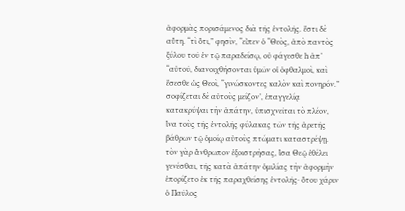ἀφορμὰς πορισάμενος διὰ τῆς ἐντολῆς. ἔστι δὲ αὕτη. “τὶ ὅτι,” φησὶν, “εἶπεν ὁ “Θεὸς, ἀπὸ παντὸς ξύλου τοῦ ἐν τῷ παραδείσῳ, οὐ φάγεσθε h ἀπ’ “αὐτοῦ, διανοιχθήσονται ὑμῶν οἱ ὀφθαλμοὶ, καὶ ἔσεσθε ὡς Θεοὶ, “γινώσκοντες καλὸν καὶ πονηρόν.” σοφίζεται δὲ αὐτοὺς μείζον’, ἐπαγγελίᾳ κατακρύψαι τὴν ἀπάτην, ὑπισχνεῖται τὸ πλέον, ἵνα τοὺς τῆς ἐντολῆς φύλακας τῶν τῆς ἀρετῆς βάθρων τῷ ὁμοίῳ αὐτοὺς πτώματι καταστρέψῃ. τὸν γὰρ ἄνθρωπον ἐξοιστρήσας, ἴσα Θεῷ ἐθέλει γενέσθαι, τῆς κατὰ ἀπάτην ὁμιλίας τὴν ἀφορμὴν ἐπορίζετο ἐκ τῆς παραχθείσης ἐντολῆς· ὅτου χάριν ὁ Παῦλος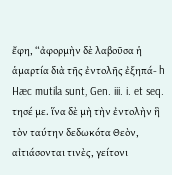ἔφη, “ἀφορμὴν δὲ λαβοῦσα ἡ ἁμαρτία διὰ τῆς ἐντολῆς ἐξηπά- h Hæc mutila sunt, Gen. iii. i. et seq. τησέ με. ἵνα δὲ μὴ τὴν ἐντολὴν ἣ τὸν ταύτην δεδωκότα Θεὸν, αἰτιάσονται τινὲς, γείτονι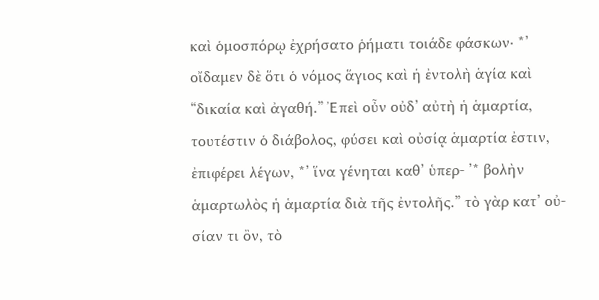καὶ ὁμοσπόρῳ ἐχρήσατο ῥήματι τοιάδε φάσκων· *’ οἴδαμεν δὲ ὅτι ὁ νόμος ἅγιος καὶ ἡ ἐντολὴ ἁγία καὶ “δικαία καὶ ἀγαθή.” Ἐπεὶ οὖν οὐδ’ αὐτὴ ἡ ἁμαρτία, τουτέστιν ὁ διάβολος, φύσει καὶ οὐσίᾳ ἁμαρτία ἐστιν, ἐπιφέρει λέγων, *’ ἵνα γένηται καθ’ ὑπερ- ’* βολὴν ἁμαρτωλὸς ἡ ἁμαρτία διὰ τῆς ἐντολῆς.” τὸ γὰρ κατ’ οὐ- σίαν τι ὂν, τὸ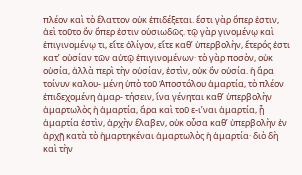πλέον καὶ τὸ ἔλαττον οὐκ ἐπιδέξεται. ἔστι γὰρ ὅπερ ἐστιν, ἀεὶ τοῦτο ὂν ὅπερ ἐστιν οὐσιωδῶς. τῷ γὰρ γινομένῳ καὶ ἐπιγινομένῳ τι, εἴτε ὀλίγον, εἴτε καθ’ ὑπερβολὴν, ἕτερός ἐστι κατ’ οὐσίαν τῶν αὐτῷ ἐπιγινομένων· τὸ γὰρ ποσὸν, οὐκ οὐσία, ἀλλὰ περὶ τὴν οὐσίαν, ἐστὶν, οὐκ ὂν οὐσία. ἡ ἄρα τοίνυν καλου- μένη ὑπὸ τοῦ Ἀποστόλου ἁμαρτία, τὸ πλέον ἐπιδεχομένη ἁμαρ- τήσειν, ἵνα γένηται καθ’ ὑπερβολὴν ἁμαρτωλὸς ἡ ἁμαρτία, ἄρα καὶ τοῦ ε-ι’ναι ἁμαρτία, ᾗ ἁμαρτία ἐστὶν, ἀρχὴν ἔλαβεν, οὐκ οὖσα καθ’ ὑπερβολὴν ἐν ἀρχῇ κατὰ τὸ ἡμαρτηκέναι ἁμαρτωλὸς ἡ ἁμαρτία· διὸ δὴ καὶ τὴν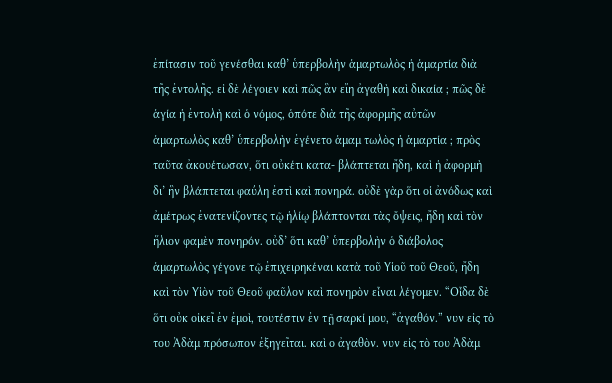ἐπίτασιν τοῦ γενέσθαι καθ’ ὑπερβολὴν ἁμαρτωλὸς ἡ ἁμαρτία διὰ τῆς ἐντολῆς. εἰ δὲ λέγοιεν καὶ πῶς ἃν εἴη ἀγαθὴ καὶ δικαία ; πῶς δὲ ἁγία ἡ ἐντολὴ καὶ ὁ νόμος, ὁπότε διὰ τῆς ἀφορμῆς αὐτῶν ἁμαρτωλὸς καθ’ ὑπερβολὴν ἐγένετο ἁμαμ τωλὸς ἡ ἁμαρτία ; πρὸς ταῦτα ἀκουέτωσαν, ὅτι οὐκέτι κατα- βλάπτεται ἤδη, καὶ ἡ ἀφορμὴ δι’ ἣν βλάπτεται φαύλη ἐστὶ καὶ πονηρά. οὐδὲ γὰρ ὅτι οἱ ἀνόδως καὶ ἀμέτρως ἐνατενίζοντες τῷ ἡλίῳ βλάπτονται τὰς ὄψεις, ἤδη καὶ τὸν ἥλιον φαμὲν πονηρόν. οὐδ’ ὅτι καθ’ ὑπερβολὴν ὁ διάβολος ἁμαρτωλὸς γέγονε τῷ ἐπιχειρηκέναι κατὰ τοῦ Υἱοῦ τοῦ Θεοῦ, ἤδη καὶ τὸν Υἱὸν τοῦ Θεοῦ φαῦλον καὶ πονηρὸν εἶναι λέγομεν. “Οἶδα δὲ ὅτι οὐκ οἰκεῖ ἐν ἐμοὶ, τουτέστιν ἐν τῇ σαρκί μου, “ἀγαθόν.” νυν εἰς τὸ του Ἀδὰμ πρόσωπον ἐξηγεῖται. καὶ ο ἀγαθὸν. νυν εἰς τὸ του Ἀδὰμ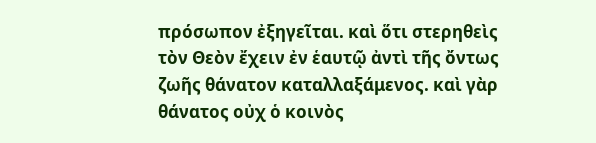πρόσωπον ἐξηγεῖται. καὶ ὅτι στερηθεὶς τὸν Θεὸν ἔχειν ἐν ἑαυτῷ ἀντὶ τῆς ὄντως ζωῆς θάνατον καταλλαξάμενος. καὶ γὰρ θάνατος οὐχ ὁ κοινὸς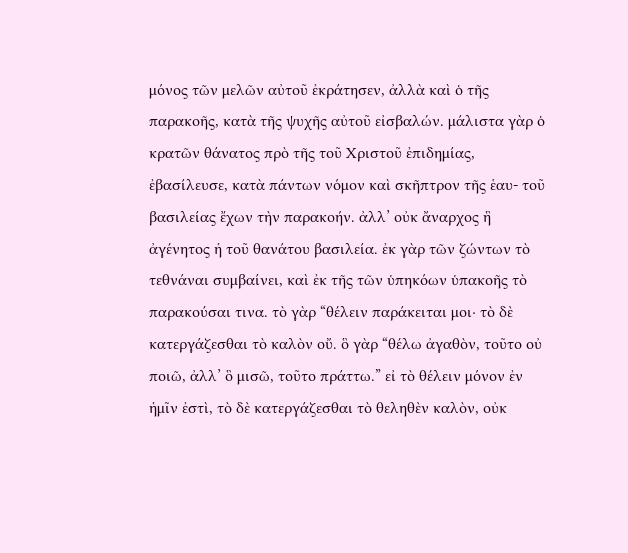μόνος τῶν μελῶν αὐτοῦ ἐκράτησεν, ἀλλὰ καὶ ὁ τῆς παρακοῆς, κατὰ τῆς ψυχῆς αὐτοῦ εἰσβαλών. μάλιστα γὰρ ὁ κρατῶν θάνατος πρὸ τῆς τοῦ Χριστοῦ ἐπιδημίας, ἐβασίλευσε, κατὰ πάντων νόμον καὶ σκῆπτρον τῆς ἑαυ- τοῦ βασιλείας ἔχων τὴν παρακοήν. ἀλλ’ οὐκ ἄναρχος ἣ ἀγένητος ἡ τοῦ θανάτου βασιλεία. ἐκ γὰρ τῶν ζώντων τὸ τεθνάναι συμβαίνει, καὶ ἐκ τῆς τῶν ὑπηκόων ὑπακοῆς τὸ παρακούσαι τινα. τὸ γὰρ “θέλειν παράκειται μοι· τὸ δὲ κατεργάζεσθαι τὸ καλὸν οὔ. ὃ γὰρ “θέλω ἀγαθὸν, τοῦτο οὐ ποιῶ, ἀλλ’ ὃ μισῶ, τοῦτο πράττω.” εἰ τὸ θέλειν μόνον ἐν ἡμῖν ἐστὶ, τὸ δὲ κατεργάζεσθαι τὸ θεληθὲν καλὸν, οὐκ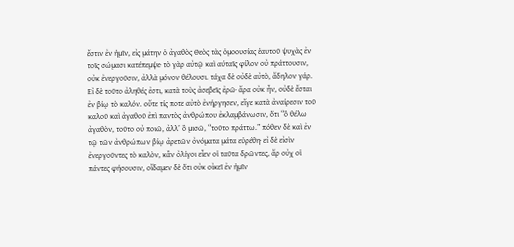ἔστιν ἐν ἡμῖν, εἰς μάτην ὁ ἀγαθὸς Θεὸς τὰς ὁμοουσίας ἑαυτοῦ ψυχὰς ἐν τοῖς σώμασι κατέπεμψε· τὸ γὰρ αὐτῷ καὶ αύταῖς φίλον οὐ πράττουσιν, οὐκ ἐνεργοῦσιν, ἀλλὰ μόνον θέλουσι. τάχα δὲ οὐδὲ αὐτὸ, ἄδηλον γάρ. Εἰ δὲ τοῦτο ἀληθές ἐστι, κατὰ τοὺς ἀσεβεῖς ἐρῶ· ἄρα οὐκ ἦν, οὐδὲ ἔσται ἐν βίῳ τὸ καλόν. οὔτε τίς ποτε αὐτὸ ἐνήργησεν, εἴγε κατὰ ἀναίρεσιν τοῦ καλοῦ καὶ ἀγαθοῦ ἐπὶ παντὸς ἀνθρώπου ἐκλαμβάνωσιν, ὅτι “ὃ θέλω ἀγαθὸν, τοῦτο οὐ ποιῶ, ἀλλ’ ὃ μισῶ, “τοῦτο πράττω.” πόθεν δὲ καὶ ἐν τῷ τῶν ἀνθρώπων βίῳ ἀρετῶν ὀνόματα μάτα εὑρέθη· εἰ δὲ εἰσὶν ἐνεργοῦντες τὸ καλὸν, κἂν ὀλίγοι εἶεν οἱ ταῦτα δρῶντες, ἄρ οὐχ οἱ πάντες φήσουσιν, οἴδαμεν δὲ ὅτι οὐκ οἰκεῖ ἐν ἡμῖν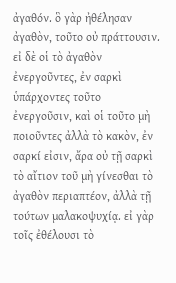ἀγαθόν. ὃ γὰρ ἠθέλησαν ἀγαθὸν, τοῦτο οὐ πράττουσιν. εἰ δὲ οἱ τὸ ἀγαθὸν ἐνεργοῦντες, ἐν σαρκὶ ὑπάρχοντες τοῦτο ἐνεργοῦσιν, καὶ οἱ τοῦτο μὴ ποιοῦντες ἀλλὰ τὸ κακὸν, ἐν σαρκί εἰσιν, ἄρα οὐ τῇ σαρκὶ τὸ αἴτιον τοῦ μὴ γίνεσθαι τὸ ἀγαθὸν περιαπτέον, ἀλλὰ τῇ τούτων μαλακοψυχίᾳ. εἰ γὰρ τοῖς ἐθέλουσι τὸ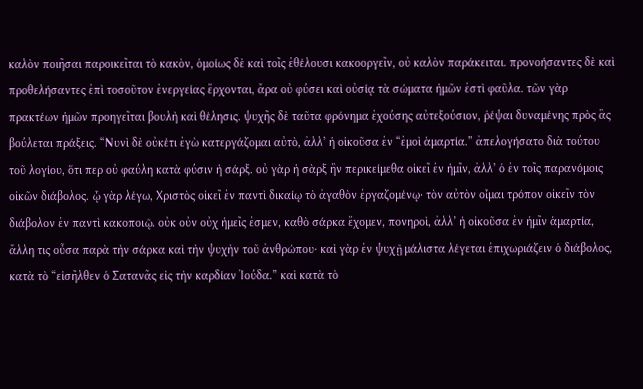καλὸν ποιῆσαι παροικεῖται τὸ κακὸν, ὁμοίως δὲ καὶ τοῖς ἐθέλουσι κακοοργεῖν, οὐ καλὸν παράκειται. προνοήσαντες δὲ καὶ προθελήσαντες ἐπὶ τοσοῦτον ἐνεργείας ἔρχονται, ἄρα οὐ φύσει καὶ οὐσίᾳ τὰ σώματα ἡμῶν ἐστὶ φαῦλα. τῶν γὰρ πρακτέων ἡμῶν προηγεῖται βουλὴ καὶ θέλησις. ψυχῆς δὲ ταῦτα φρόνημα ἐχούσης αὐτεξούσιον, ῥέψαι δυναμένης πρὸς ἃς βούλεται πράξεις. “Νυνὶ δὲ οὐκέτι ἐγὼ κατεργάζομαι αὐτὸ, ἀλλ’ ἡ οἰκοῦσα ἐν “ἐμοὶ ἁμαρτία.” ἀπελογήσατο διὰ τούτου τοῦ λογίου, ὅτι περ οὐ φαύλη κατὰ φύσιν ἡ σάρξ. οὐ γὰρ ἡ σὰρξ ἣν περικείμεθα οἰκεῖ ἐν ἡμῖν, ἀλλ’ ὁ ἐν τοῖς παρανόμοις οἰκῶν διάβολος. ᾧ γὰρ λέγω, Χριστὸς οἰκεῖ ἐν παντὶ δικαίῳ τὸ ἀγαθὸν ἐργαζομένῳ· τὸν αὐτὸν οἶμαι τρόπον οἰκεῖν τὸν διάβολον ἐν παντὶ κακοποιῷ. οὐκ οὐν οὐχ ἡμεῖς ἐσμεν, καθὸ σάρκα ἔχομεν, πονηροὶ, ἀλλ’ ἡ οἰκοῦσα ἐν ἡμῖν ἁμαρτία, ἄλλη τις οὖσα παρὰ τὴν σάρκα καὶ τὴν ψυχὴν τοῦ ἀνθρώπου· καὶ γὰρ ἐν ψυχῇ μάλιστα λέγεται ἐπιχωριάζειν ὁ διάβολος, κατὰ τὸ “εἰσῆλθεν ὁ Σατανᾶς εἰς τὴν καρδίαν Ἰούδα.” καὶ κατὰ τὸ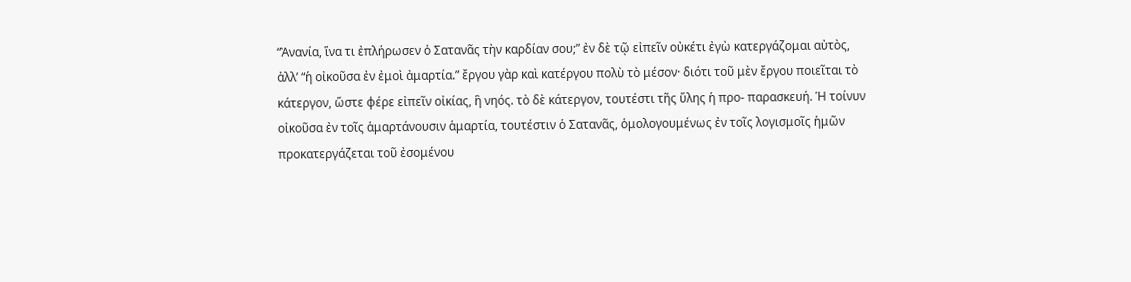“Ἀνανία, ἵνα τι ἐπλήρωσεν ὁ Σατανᾶς τὴν καρδίαν σου;” ἐν δὲ τῷ εἰπεῖν οὐκέτι ἐγὼ κατεργάζομαι αὐτὸς, ἀλλ’ “ἡ οἰκοῦσα ἐν ἐμοὶ ἀμαρτία.” ἔργου γὰρ καὶ κατέργου πολὺ τὸ μέσον· διότι τοῦ μὲν ἔργου ποιεῖται τὸ κάτεργον, ὥστε φέρε εἰπεῖν οἰκίας, ἣ νηός. τὸ δὲ κάτεργον, τουτέστι τῆς ὕλης ἡ προ- παρασκευή. Ἡ τοίνυν οἰκοῦσα ἐν τοῖς ἁμαρτάνουσιν ἁμαρτία, τουτέστιν ὁ Σατανᾶς, ὁμολογουμένως ἐν τοῖς λογισμοῖς ἡμῶν προκατεργάζεται τοῦ ἐσομένου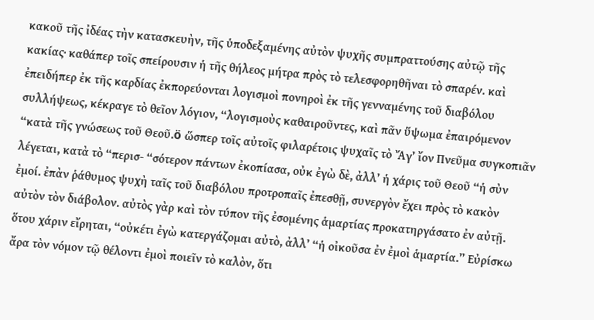κακοῦ τῆς ἰδέας τὴν κατασκευὴν, τῆς ὑποδεξαμένης αὐτὸν ψυχῆς συμπραττούσης αὐτῷ τῆς κακίας· καθάπερ τοῖς σπείρουσιν ἡ τῆς θήλεος μήτρα πρὸς τὸ τελεσφορηθῆναι τὸ σπαρέν. καὶ ἐπειδήπερ ἐκ τῆς καρδίας ἐκπορεύονται λογισμοὶ πονηροὶ ἐκ τῆς γενναμένης τοῦ διαβόλου συλλήψεως, κέκραγε τὸ θεῖον λόγιον, “λογισμοὺς καθαιροῦντες, καὶ πᾶν ὕψωμα ἐπαιρόμενον “κατὰ τῆς γνώσεως τοῦ Θεοῦ.ö ὥσπερ τοῖς αὐτοῖς φιλαρέτοις ψυχαῖς τὸ Ἄγ’ ἴον Πνεῦμα συγκοπιᾶν λέγεται, κατὰ τὸ “περισ- “σότερον πάντων ἐκοπίασα, οὐκ ἐγὼ δὲ, ἀλλ’ ἡ χάρις τοῦ Θεοῦ “ἡ σὺν ἐμοί. ἐπὰν ῥάθυμος ψυχὴ ταῖς τοῦ διαβόλου προτροπαῖς ἐπεσθῇ, συνεργὸν ἔχει πρὸς τὸ κακὸν αὐτὸν τὸν διάβολον. αὐτὸς γὰρ καὶ τὸν τύπον τῆς ἐσομένης ἁμαρτίας προκατηργάσατο ἐν αὐτῇ. ὅτου χάριν εἴρηται, “οὐκέτι ἐγὼ κατεργάζομαι αὐτὸ, ἀλλ’ “ἡ οἰκοῦσα ἐν ἐμοὶ ἁμαρτία.” Εὐρίσκω ἄρα τὸν νόμον τῷ θέλοντι ἐμοὶ ποιεῖν τὸ καλὸν, ὅτι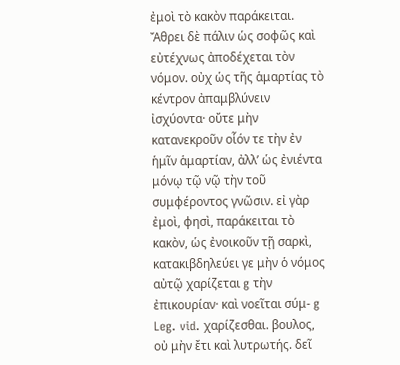ἐμοὶ τὸ κακὸν παράκειται. Ἄθρει δὲ πάλιν ὡς σοφῶς καὶ εὐτέχνως ἀποδέχεται τὸν νόμον. οὐχ ὡς τῆς ἁμαρτίας τὸ κέντρον ἀπαμβλύνειν ἰσχύοντα· οὔτε μὴν κατανεκροῦν οἷόν τε τὴν ἐν ἡμῖν ἁμαρτίαν, ἀλλ’ ὡς ἐνιέντα μόνῳ τῷ νῷ τὴν τοῦ συμφέροντος γνῶσιν. εἰ γὰρ ἐμοὶ, φησὶ, παράκειται τὸ κακὸν, ὡς ἐνοικοῦν τῇ σαρκὶ, κατακιβδηλεύει γε μὴν ὁ νόμος αὐτῷ χαρίζεται g τὴν ἐπικουρίαν· καὶ νοεῖται σύμ- g Leg. vid. χαρίζεσθαι. βουλος, οὐ μὴν ἔτι καὶ λυτρωτής. δεῖ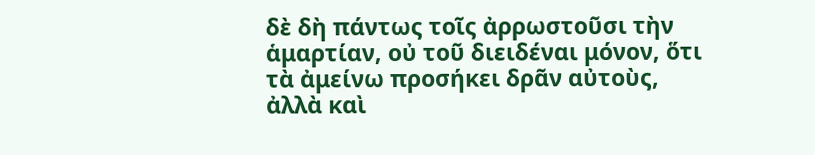δὲ δὴ πάντως τοῖς ἀρρωστοῦσι τὴν ἁμαρτίαν, οὐ τοῦ διειδέναι μόνον, ὅτι τὰ ἀμείνω προσήκει δρᾶν αὐτοὺς, ἀλλὰ καὶ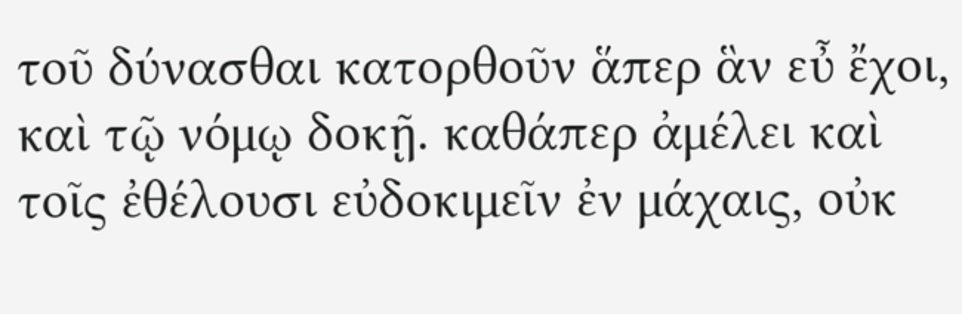τοῦ δύνασθαι κατορθοῦν ἅπερ ἃν εὖ ἔχοι, καὶ τῷ νόμῳ δοκῇ. καθάπερ ἀμέλει καὶ τοῖς ἐθέλουσι εὐδοκιμεῖν ἐν μάχαις, οὐκ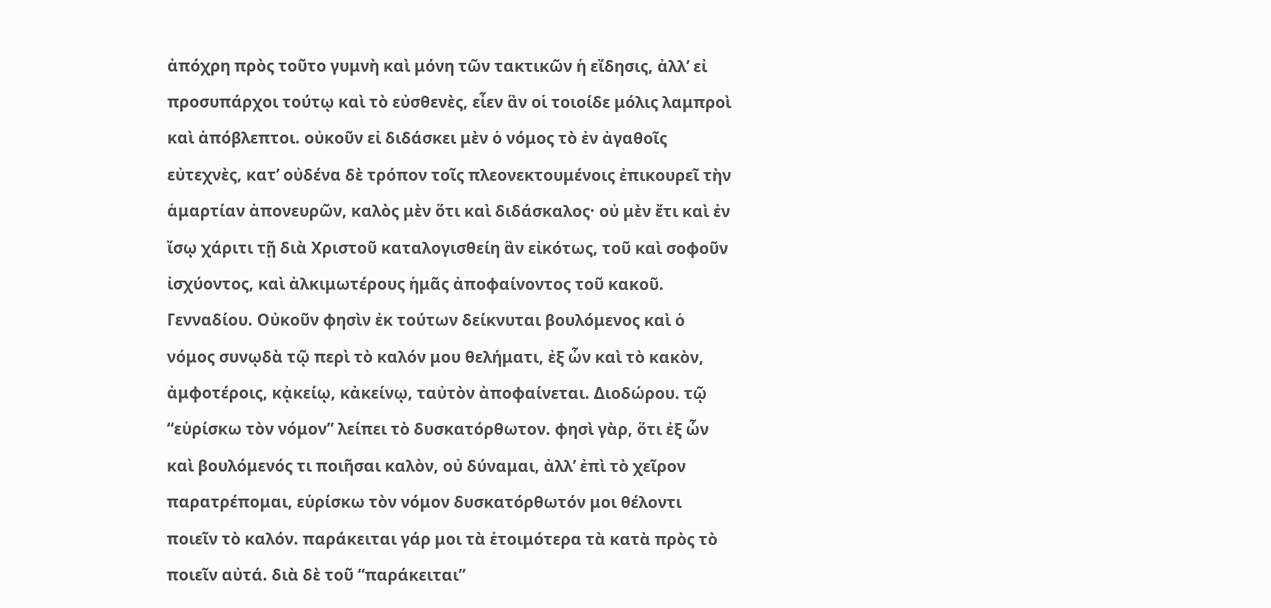ἀπόχρη πρὸς τοῦτο γυμνὴ καὶ μόνη τῶν τακτικῶν ἡ εἴδησις, ἀλλ’ εἰ προσυπάρχοι τούτῳ καὶ τὸ εὐσθενὲς, εἶεν ἃν οἱ τοιοίδε μόλις λαμπροὶ καὶ ἀπόβλεπτοι. οὐκοῦν εἰ διδάσκει μὲν ὁ νόμος τὸ ἐν ἀγαθοῖς εὐτεχνὲς, κατ’ οὐδένα δὲ τρόπον τοῖς πλεονεκτουμένοις ἐπικουρεῖ τὴν ἁμαρτίαν ἀπονευρῶν, καλὸς μὲν ὅτι καὶ διδάσκαλος· οὐ μὲν ἔτι καὶ ἐν ἴσῳ χάριτι τῇ διὰ Χριστοῦ καταλογισθείη ἃν εἰκότως, τοῦ καὶ σοφοῦν ἰσχύοντος, καὶ ἀλκιμωτέρους ἡμᾶς ἀποφαίνοντος τοῦ κακοῦ. Γενναδίου. Οὐκοῦν φησὶν ἐκ τούτων δείκνυται βουλόμενος καὶ ὁ νόμος συνῳδὰ τῷ περὶ τὸ καλόν μου θελήματι, ἐξ ὧν καὶ τὸ κακὸν, ἀμφοτέροις, κᾀκείῳ, κἀκείνῳ, ταὐτὸν ἀποφαίνεται. Διοδώρου. τῷ “εὑρίσκω τὸν νόμον” λείπει τὸ δυσκατόρθωτον. φησὶ γὰρ, ὅτι ἐξ ὧν καὶ βουλόμενός τι ποιῆσαι καλὸν, οὐ δύναμαι, ἀλλ’ ἐπὶ τὸ χεῖρον παρατρέπομαι, εὑρίσκω τὸν νόμον δυσκατόρθωτόν μοι θέλοντι ποιεῖν τὸ καλόν. παράκειται γάρ μοι τὰ ἑτοιμότερα τὰ κατὰ πρὸς τὸ ποιεῖν αὐτά. διὰ δὲ τοῦ “παράκειται”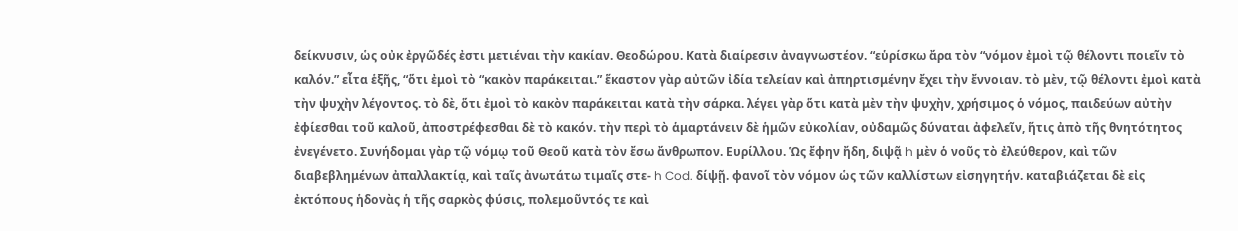δείκνυσιν, ὡς οὐκ ἐργῶδές ἐστι μετιέναι τὴν κακίαν. Θεοδώρου. Κατὰ διαίρεσιν ἀναγνωστέον. “εὑρίσκω ἄρα τὸν “νόμον ἐμοὶ τῷ θέλοντι ποιεῖν τὸ καλόν.” εἶτα ἑξῆς, “ὅτι ἐμοὶ τὸ “κακὸν παράκειται.” ἕκαστον γὰρ αὐτῶν ἰδία τελείαν καὶ ἀπηρτισμένην ἔχει τὴν ἔννοιαν. τὸ μὲν, τῷ θέλοντι ἐμοὶ κατὰ τὴν ψυχὴν λέγοντος. τὸ δὲ, ὅτι ἐμοὶ τὸ κακὸν παράκειται κατὰ τὴν σάρκα. λέγει γὰρ ὅτι κατὰ μὲν τὴν ψυχὴν, χρήσιμος ὁ νόμος, παιδεύων αὐτὴν ἐφίεσθαι τοῦ καλοῦ, ἀποστρέφεσθαι δὲ τὸ κακόν. τὴν περὶ τὸ ἁμαρτάνειν δὲ ἡμῶν εὐκολίαν, οὐδαμῶς δύναται ἀφελεῖν, ἥτις ἀπὸ τῆς θνητότητος ἐνεγένετο. Συνήδομαι γὰρ τῷ νόμῳ τοῦ Θεοῦ κατὰ τὸν ἔσω ἄνθρωπον. Ευρίλλου. Ὡς ἔφην ἤδη, διψᾷ h μὲν ὁ νοῦς τὸ ἐλεύθερον, καὶ τῶν διαβεβλημένων ἀπαλλακτίᾳ, καὶ ταῖς ἀνωτάτω τιμαῖς στε- h Cod. δίψῇ. φανοῖ τὸν νόμον ὡς τῶν καλλίστων εἰσηγητήν. καταβιάζεται δὲ εἰς ἐκτόπους ἡδονὰς ἡ τῆς σαρκὸς φύσις, πολεμοῦντός τε καὶ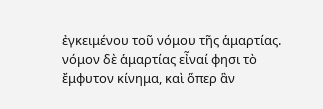ἐγκειμένου τοῦ νόμου τῆς ἁμαρτίας. νόμον δὲ ἁμαρτίας εἶναί φησι τὸ ἔμφυτον κίνημα, καὶ ὅπερ ἃν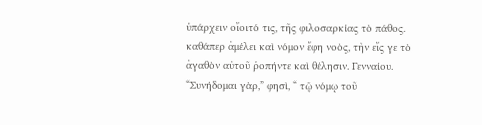ὑπάρχειν οἴοιτό τις, τῆς φιλοσαρκίας τὸ πάθος. καθάπερ ἀμέλει καὶ νόμον ἔφη νοὸς, τὴν εἴς γε τὸ ἀγαθὸν αὐτοῦ ῥοπήντε καὶ θέλησιν. Γενναίου. “Συνήδομαι γὰρ,” φησὶ, “ τῷ νόμῳ τοῦ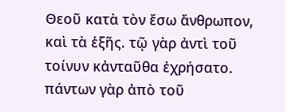Θεοῦ κατὰ τὸν ἔσω ἄνθρωπον, καὶ τὰ ἑξῆς. τῷ γὰρ ἀντὶ τοῦ τοίνυν κἀνταῦθα ἐχρήσατο. πάντων γὰρ ἀπὸ τοῦ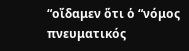“οἴδαμεν ὅτι ὁ “νόμος πνευματικός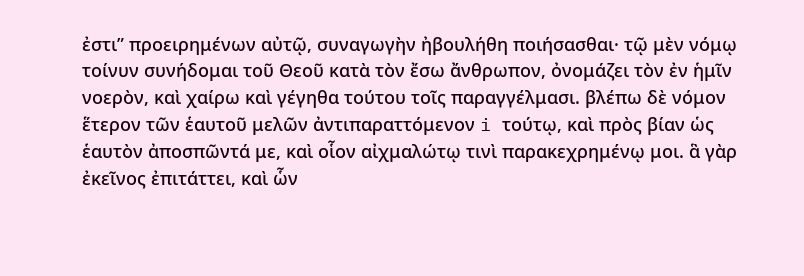ἐστι” προειρημένων αὐτῷ, συναγωγὴν ἠβουλήθη ποιήσασθαι· τῷ μὲν νόμῳ τοίνυν συνήδομαι τοῦ Θεοῦ κατὰ τὸν ἔσω ἄνθρωπον, ὀνομάζει τὸν ἐν ἡμῖν νοερὸν, καὶ χαίρω καὶ γέγηθα τούτου τοῖς παραγγέλμασι. βλέπω δὲ νόμον ἕτερον τῶν ἑαυτοῦ μελῶν ἀντιπαραττόμενον i τούτῳ, καὶ πρὸς βίαν ὡς ἑαυτὸν ἀποσπῶντά με, καὶ οἷον αἰχμαλώτῳ τινὶ παρακεχρημένῳ μοι. ἃ γὰρ ἐκεῖνος ἐπιτάττει, καὶ ὧν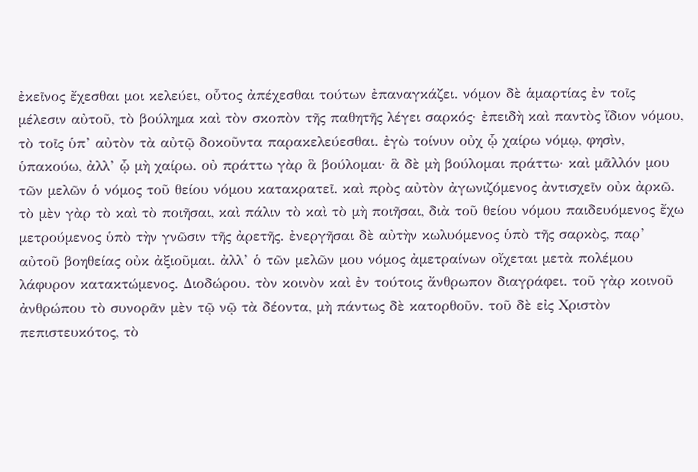ἐκεῖνος ἔχεσθαι μοι κελεύει, οὗτος ἀπέχεσθαι τούτων ἐπαναγκάζει. νόμον δὲ ἁμαρτίας ἐν τοῖς μέλεσιν αὐτοῦ, τὸ βούλημα καὶ τὸν σκοπὸν τῆς παθητῆς λέγει σαρκός· ἐπειδὴ καὶ παντὸς ἴδιον νόμου, τὸ τοῖς ὑπ’ αὐτὸν τὰ αὐτῷ δοκοῦντα παρακελεύεσθαι. ἐγὼ τοίνυν οὐχ ᾧ χαίρω νόμῳ, φησὶν, ὑπακούω, ἀλλ’ ᾧ μὴ χαίρω. οὐ πράττω γὰρ ἃ βούλομαι· ἃ δὲ μὴ βούλομαι πράττω· καὶ μᾶλλόν μου τῶν μελῶν ὁ νόμος τοῦ θείου νόμου κατακρατεῖ. καὶ πρὸς αὐτὸν ἀγωνιζόμενος ἀντισχεῖν οὐκ ἀρκῶ. τὸ μὲν γὰρ τὸ καὶ τὸ ποιῆσαι, καὶ πάλιν τὸ καὶ τὸ μὴ ποιῆσαι, διὰ τοῦ θείου νόμου παιδευόμενος ἔχω μετρούμενος ὑπὸ τὴν γνῶσιν τῆς ἀρετῆς. ἐνεργῆσαι δὲ αὐτὴν κωλυόμενος ὑπὸ τῆς σαρκὸς, παρ’ αὐτοῦ βοηθείας οὐκ ἀξιοῦμαι. ἀλλ’ ὁ τῶν μελῶν μου νόμος ἀμετραίνων οἴχεται μετὰ πολέμου λάφυρον κατακτώμενος. Διοδώρου. τὸν κοινὸν καὶ ἐν τούτοις ἄνθρωπον διαγράφει. τοῦ γὰρ κοινοῦ ἀνθρώπου τὸ συνορᾶν μὲν τῷ νῷ τὰ δέοντα, μὴ πάντως δὲ κατορθοῦν. τοῦ δὲ εἰς Χριστὸν πεπιστευκότος, τὸ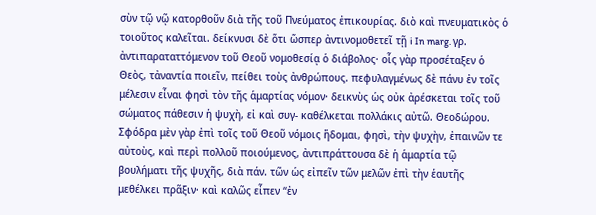σὺν τῷ νῷ κατορθοῦν διὰ τῆς τοῦ Πνεύματος ἐπικουρίας. διὸ καὶ πνευματικὸς ὁ τοιοῦτος καλεῖται. δείκνυσι δὲ ὅτι ὥσπερ ἀντινομοθετεῖ τῇ i In marg. γρ. ἀντιπαραταττόμενον τοῦ Θεοῦ νομοθεσίᾳ ὁ διάβολος· οἷς γὰρ προσέταξεν ὁ Θεὸς, τἀναντία ποιεῖν, πείθει τοὺς ἀνθρώπους. πεφυλαγμένως δὲ πάνυ ἐν τοῖς μέλεσιν εἶναι φησὶ τὸν τῆς ἁμαρτίας νόμον· δεικνὺς ὡς οὐκ ἀρέσκεται τοῖς τοῦ σώματος πάθεσιν ἡ ψυχὴ, εἰ καὶ συγ- καθέλκεται πολλάκις αὐτῶ. Θεοδώρου. Σφόδρα μὲν γὰρ ἐπὶ τοῖς τοῦ Θεοῦ νόμοις ἥδομαι, φησὶ, τὴν ψυχὴν, ἐπαινῶν τε αὐτοὺς, καὶ περὶ πολλοῦ ποιούμενος, ἀντιπράττουσα δὲ ἡ ἁμαρτία τῷ βουλήματι τῆς ψυχῆς, διὰ πάν. τῶν ὡς εἰπεῖν τῶν μελῶν ἐπὶ τὴν ἑαυτῆς μεθέλκει πρᾶξιν· καὶ καλῶς εἶπεν “ἐν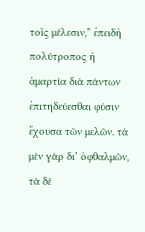τοῖς μέλεσιν,” ἐπειδὴ πολύτροπος ἡ ἁμαρτία διὰ πάντων ἐπιτηδεύεσθαι φύσιν ἔχουσα τῶν μελῶν. τὰ μὲν γὰρ δι’ ὀφθαλμῶν, τὰ δὲ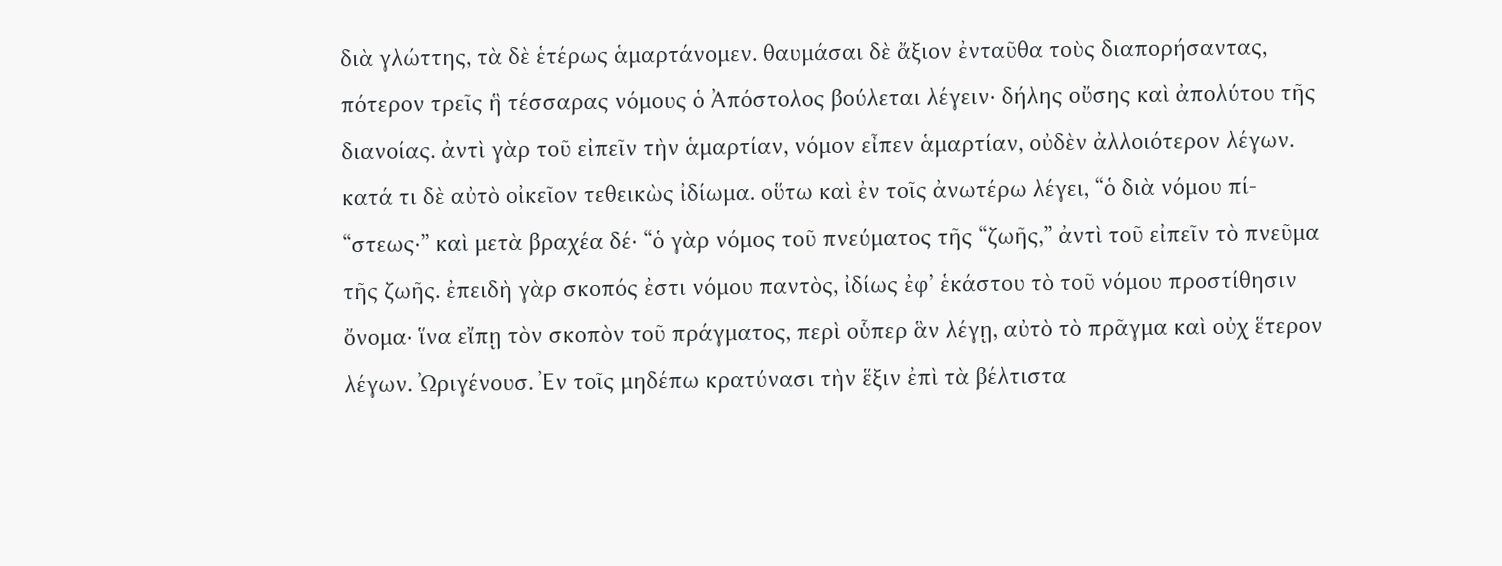διὰ γλώττης, τὰ δὲ ἑτέρως ἁμαρτάνομεν. θαυμάσαι δὲ ἄξιον ἐνταῦθα τοὺς διαπορήσαντας, πότερον τρεῖς ἣ τέσσαρας νόμους ὁ Ἀπόστολος βούλεται λέγειν· δήλης οὔσης καὶ ἀπολύτου τῆς διανοίας. ἀντὶ γὰρ τοῦ εἰπεῖν τὴν ἁμαρτίαν, νόμον εἶπεν ἁμαρτίαν, οὐδὲν ἀλλοιότερον λέγων. κατά τι δὲ αὐτὸ οἰκεῖον τεθεικὼς ἰδίωμα. οὕτω καὶ ἐν τοῖς ἀνωτέρω λέγει, “ὁ διὰ νόμου πί- “στεως·” καὶ μετὰ βραχέα δέ· “ὁ γὰρ νόμος τοῦ πνεύματος τῆς “ζωῆς,” ἀντὶ τοῦ εἰπεῖν τὸ πνεῦμα τῆς ζωῆς. ἐπειδὴ γὰρ σκοπός ἐστι νόμου παντὸς, ἰδίως ἐφ’ ἑκάστου τὸ τοῦ νόμου προστίθησιν ὄνομα· ἵνα εἴπῃ τὸν σκοπὸν τοῦ πράγματος, περὶ οὗπερ ἃν λέγῃ, αὐτὸ τὸ πρᾶγμα καὶ οὐχ ἕτερον λέγων. Ὠριγένουσ. Ἐν τοῖς μηδέπω κρατύνασι τὴν ἕξιν ἐπὶ τὰ βέλτιστα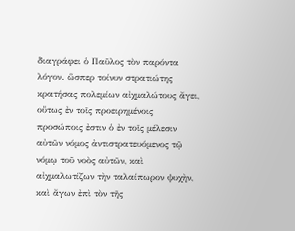διαγράφει ὁ Παῦλος τὸν παρόντα λόγον. ὥσπερ τοίνυν στρατιώτης κρατήσας πολεμίων αἰχμαλώτους ἄγει, οὕτως ἐν τοῖς προειρημένοις προσώποις ἐστιν ὁ ἐν τοῖς μέλεσιν αὐτῶν νόμος ἀντιστρατευόμενος τῷ νόμῳ τοῦ νοὸς αὐτῶν, καὶ αἰχμαλωτίζων τὴν ταλαίπωρον ψυχὴν, καὶ ἄγων ἐπὶ τὸν τῆς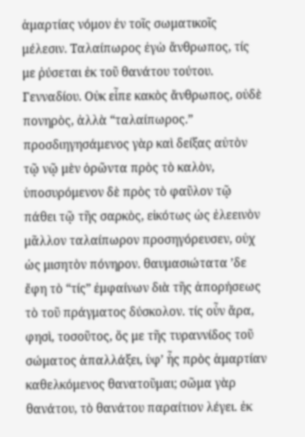ἁμαρτίας νόμον ἐν τοῖς σωματικοῖς μέλεσιν. Ταλαίπωρος ἐγὼ ἄνθρωπος, τίς με ῥύσεται ἐκ τοῦ θανάτου τούτου. Γενναδίου. Οὐκ εἶπε κακὸς ἄνθρωπος, οὐδὲ πονηρὸς, ἀλλὰ “ταλαίπωρος.” προσδιηγησάμενος γὰρ καὶ δείξας αὐτὸν τῷ νῷ μὲν ὁρῶντα πρὸς τὸ καλὸν, ὑποσυρόμενον δὲ πρὸς τὸ φαῦλον τῷ πάθει τῷ τῆς σαρκὸς, εἰκότως ὡς ἐλεεινὸν μᾶλλον ταλαίπωρον προσηγόρευσεν, οὐχ ὡς μισητὸν πόνηρον. θαυμασιώτατα ’δε ἔφη τὸ “τίς” ἐμφαίνων διὰ τῆς ἀπορήσεως τὸ τοῦ πράγματος δύσκολον. τίς οὖν ἄρα, φησὶ, τοσοῦτος, ὅς με τῆς τυραννίδος τοῦ σώματος ἀπαλλάξει, ὑφ’ ἧς πρὸς ἁμαρτίαν καθελκόμενος θανατοῦμαι; σῶμα γὰρ θανάτου, τὸ θανάτου παραίτιον λέγει. ἐκ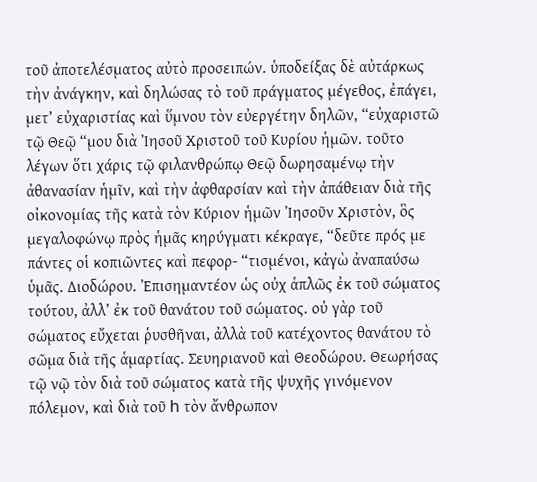τοῦ ἀποτελέσματος αὐτὸ προσειπών. ὑποδείξας δὲ αὐτάρκως τὴν ἀνάγκην, καὶ δηλώσας τὸ τοῦ πράγματος μέγεθος, ἐπάγει, μετ’ εὐχαριστίας καὶ ὕμνου τὸν εὐεργέτην δηλῶν, “εὐχαριστῶ τῷ Θεῷ “μου διὰ Ἰησοῦ Χριστοῦ τοῦ Κυρίου ἡμῶν. τοῦτο λέγων ὅτι χάρις τῷ φιλανθρώπῳ Θεῷ δωρησαμένῳ τὴν ἀθανασίαν ἡμῖν, καὶ τὴν ἀφθαρσίαν καὶ τὴν ἀπάθειαν διὰ τῆς οἰκονομίας τῆς κατὰ τὸν Κύριον ἡμῶν Ἰησοῦν Χριστὸν, ὃς μεγαλοφώνῳ πρὸς ἡμᾶς κηρύγματι κέκραγε, “δεῦτε πρός με πάντες οἱ κοπιῶντες καὶ πεφορ- “τισμένοι, κἀγὼ ἀναπαύσω ὑμᾶς. Διοδώρου. Ἐπισημαντέον ὡς οὐχ ἁπλῶς ἐκ τοῦ σώματος τούτου, ἀλλ’ ἐκ τοῦ θανάτου τοῦ σώματος. οὐ γὰρ τοῦ σώματος εὔχεται ῥυσθῆναι, ἀλλὰ τοῦ κατέχοντος θανάτου τὸ σῶμα διὰ τῆς ἁμαρτίας. Σευηριανοῦ καὶ Θεοδώρου. Θεωρήσας τῷ νῷ τὸν διὰ τοῦ σώματος κατὰ τῆς ψυχῆς γινόμενον πόλεμον, καὶ διὰ τοῦ h τὸν ἄνθρωπον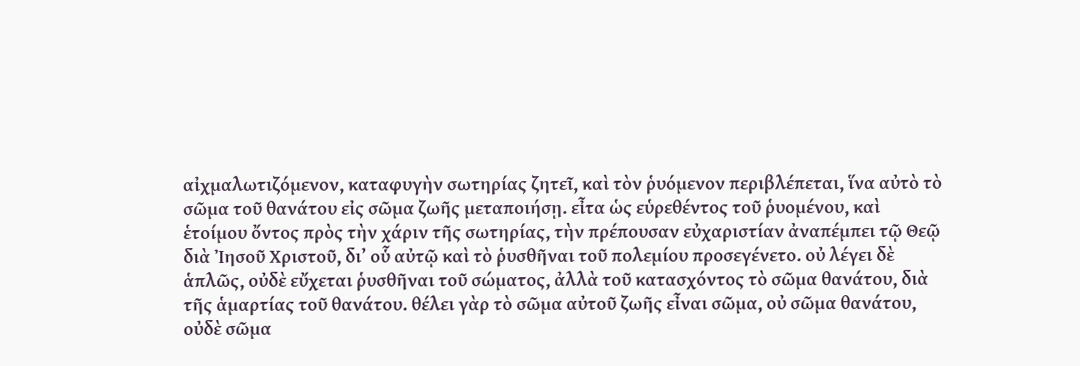αἰχμαλωτιζόμενον, καταφυγὴν σωτηρίας ζητεῖ, καὶ τὸν ῥυόμενον περιβλέπεται, ἵνα αὐτὸ τὸ σῶμα τοῦ θανάτου εἰς σῶμα ζωῆς μεταποιήσῃ. εἶτα ὡς εὑρεθέντος τοῦ ῥυομένου, καὶ ἑτοίμου ὄντος πρὸς τὴν χάριν τῆς σωτηρίας, τὴν πρέπουσαν εὐχαριστίαν ἀναπέμπει τῷ Θεῷ διὰ Ἰησοῦ Χριστοῦ, δι’ οὗ αὐτῷ καὶ τὸ ῥυσθῆναι τοῦ πολεμίου προσεγένετο. οὐ λέγει δὲ ἁπλῶς, οὐδὲ εὔχεται ῥυσθῆναι τοῦ σώματος, ἀλλὰ τοῦ κατασχόντος τὸ σῶμα θανάτου, διὰ τῆς ἁμαρτίας τοῦ θανάτου. θέλει γὰρ τὸ σῶμα αὐτοῦ ζωῆς εἶναι σῶμα, οὐ σῶμα θανάτου, οὐδὲ σῶμα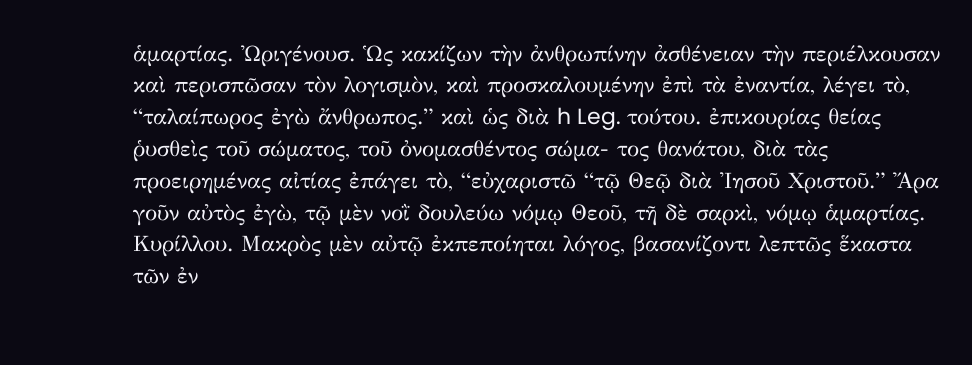ἁμαρτίας. Ὠριγένουσ. Ὡς κακίζων τὴν ἀνθρωπίνην ἀσθένειαν τὴν περιέλκουσαν καὶ περισπῶσαν τὸν λογισμὸν, καὶ προσκαλουμένην ἐπὶ τὰ ἐναντία, λέγει τὸ, “ταλαίπωρος ἐγὼ ἄνθρωπος.” καὶ ὡς διὰ h Leg. τούτου. ἐπικουρίας θείας ῥυσθεὶς τοῦ σώματος, τοῦ ὀνομασθέντος σώμα- τος θανάτου, διὰ τὰς προειρημένας αἰτίας ἐπάγει τὸ, “εὐχαριστῶ “τῷ Θεῷ διὰ Ἰησοῦ Χριστοῦ.” Ἄρα γοῦν αὐτὸς ἐγὼ, τῷ μὲν νοῒ δουλεύω νόμῳ Θεοῦ, τῆ δὲ σαρκὶ, νόμῳ ἁμαρτίας. Κυρίλλου. Μακρὸς μὲν αὐτῷ ἐκπεποίηται λόγος, βασανίζοντι λεπτῶς ἕκαστα τῶν ἐν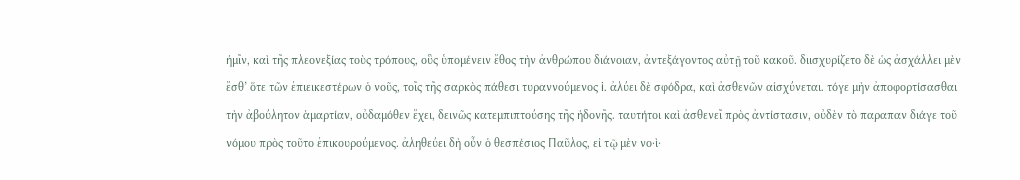ἡμῖν, καὶ τῆς πλεονεξίας τοὺς τρόπους, οὓς ὑπομένειν ἔθος τὴν ἀνθρώπου διάνοιαν, ἀντεξάγοντος αὐτῇ τοῦ κακοῦ. διισχυρίζετο δὲ ὡς ἀσχάλλει μὲν ἔσθ’ ὅτε τῶν ἐπιεικεστέρων ὁ νοῦς, τοῖς τῆς σαρκὸς πάθεσι τυραννούμενος i. ἀλύει δὲ σφόδρα, καὶ ἀσθενῶν αἰσχύνεται. τόγε μὴν ἀποφορτίσασθαι τὴν ἀβούλητον ἁμαρτίαν, οὐδαμόθεν ἔχει, δεινῶς κατεμπιπτούσης τῆς ἡδονῆς. ταυτήτοι καὶ ἀσθενεῖ πρὸς ἀντίστασιν, οὐδὲν τὸ παραπαν διάγε τοῦ νόμου πρὸς τοῦτο ἐπικουρούμενος. ἀληθεύει δὴ οὖν ὁ θεσπέσιος Παῦλος, εἰ τῷ μὲν νο·ὶ·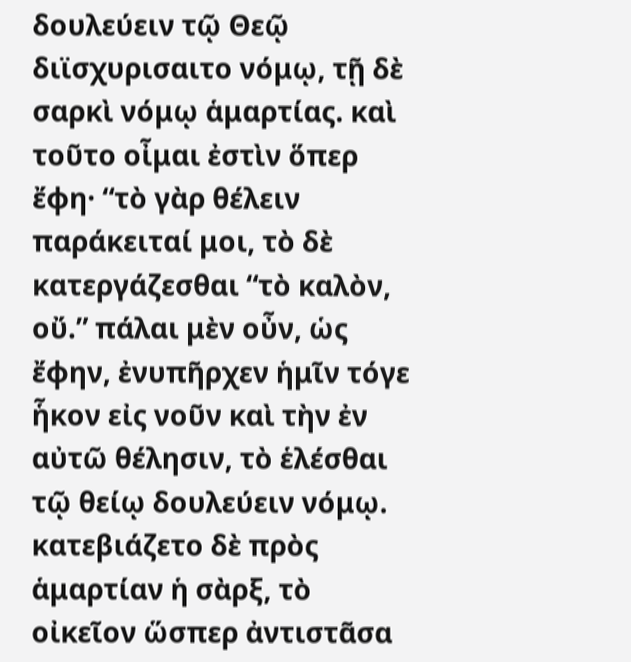δουλεύειν τῷ Θεῷ διϊσχυρισαιτο νόμῳ, τῇ δὲ σαρκὶ νόμῳ ἁμαρτίας. καὶ τοῦτο οἶμαι ἐστὶν ὅπερ ἔφη· “τὸ γὰρ θέλειν παράκειταί μοι, τὸ δὲ κατεργάζεσθαι “τὸ καλὸν, οὔ.” πάλαι μὲν οὖν, ὡς ἔφην, ἐνυπῆρχεν ἡμῖν τόγε ἧκον εἰς νοῦν καὶ τὴν ἐν αὐτῶ θέλησιν, τὸ ἑλέσθαι τῷ θείῳ δουλεύειν νόμῳ. κατεβιάζετο δὲ πρὸς ἁμαρτίαν ἡ σὰρξ, τὸ οἰκεῖον ὥσπερ ἀντιστᾶσα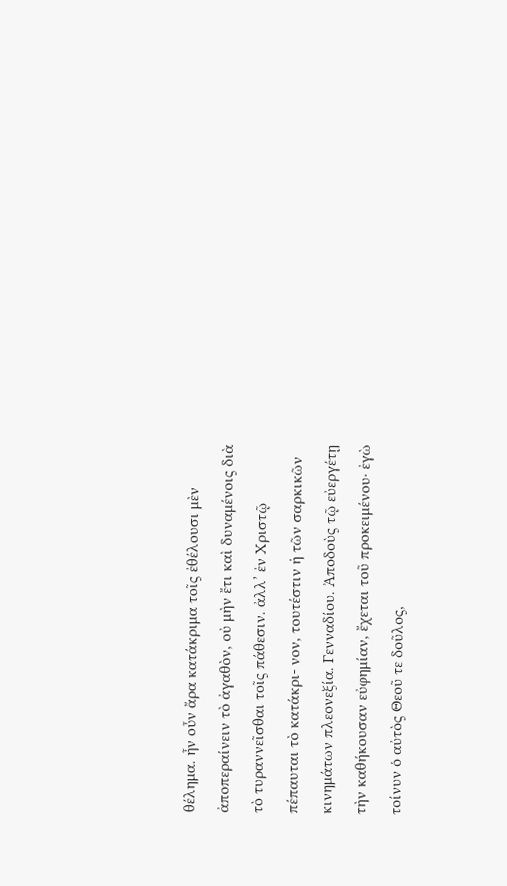θέλημα. ἦν οὖν ἄρα κατάκριμα τοῖς ἐθέλουσι μὲν ἀποπεραίνειν τὸ ἀγαθὸν, οὐ μὴν ἔτι καὶ δυναμένοις διὰ τὸ τυραννεῖσθαι τοῖς πάθεσιν. ἀλλ’ ἐν Χριστῷ πέπαυται τὸ κατάκρι- νον, τουτέστιν ἡ τῶν σαρκικῶν κινημάτων πλεονεξία. Γενναδίου. Ἀποδοὺς τῷ εὐεργέτῃ τὴν καθήκουσαν εὐφημίαν, ἔχεται τοῦ προκειμένου· ἐγὼ τοίνυν ὁ αὐτὸς Θεοῦ τε δοῦλος,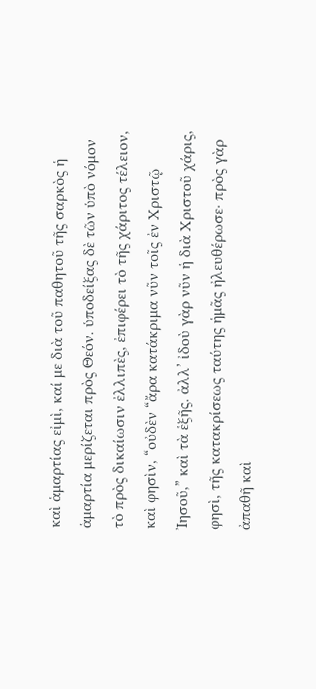καὶ ἁμαρτίας εἰμὶ, καί με διὰ τοῦ παθητοῦ τῆς σαρκὸς ἡ ἁμαρτία μερίζεται πρὸς Θεόν. ὑποδείξας δὲ τῶν ὑπὸ νόμον τὸ πρὸς δικαίωσιν ἐλλιπὲς, ἐπιφέρει τὸ τῆς χάριτος τέλειον, καὶ φησὶν, “οὐδὲν “ἄρα κατάκριμα νῦν τοῖς ἐν Χριστῷ Ἰησοῦ,” καὶ τὰ ἑξῆς. ἀλλ’ ἰδοὺ γὰρ νῦν ἡ διὰ Χριστοῦ χάρις, φησὶ, τῆς κατακρίσεως ταύτης ἡμᾶς ἠλευθέρωσε· πρὸς γὰρ ἀπαθῆ καὶ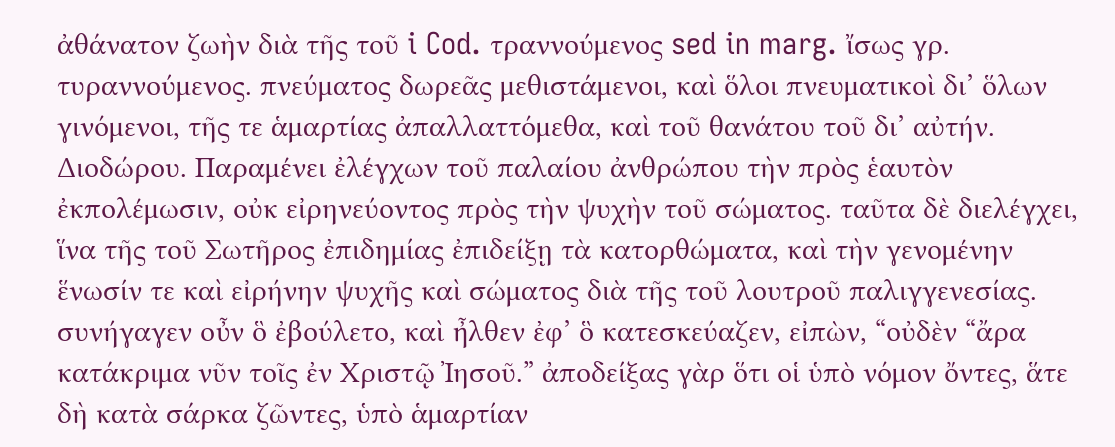ἀθάνατον ζωὴν διὰ τῆς τοῦ i Cod. τραννούμενος sed in marg. ἴσως γρ. τυραννούμενος. πνεύματος δωρεᾶς μεθιστάμενοι, καὶ ὅλοι πνευματικοὶ δι’ ὅλων γινόμενοι, τῆς τε ἁμαρτίας ἀπαλλαττόμεθα, καὶ τοῦ θανάτου τοῦ δι’ αὐτήν. Διοδώρου. Παραμένει ἐλέγχων τοῦ παλαίου ἀνθρώπου τὴν πρὸς ἑαυτὸν ἐκπολέμωσιν, οὐκ εἰρηνεύοντος πρὸς τὴν ψυχὴν τοῦ σώματος. ταῦτα δὲ διελέγχει, ἵνα τῆς τοῦ Σωτῆρος ἐπιδημίας ἐπιδείξῃ τὰ κατορθώματα, καὶ τὴν γενομένην ἕνωσίν τε καὶ εἰρήνην ψυχῆς καὶ σώματος διὰ τῆς τοῦ λουτροῦ παλιγγενεσίας. συνήγαγεν οὖν ὃ ἐβούλετο, καὶ ἦλθεν ἐφ’ ὃ κατεσκεύαζεν, εἰπὼν, “οὐδὲν “ἄρα κατάκριμα νῦν τοῖς ἐν Χριστῷ Ἰησοῦ.” ἀποδείξας γὰρ ὅτι οἱ ὑπὸ νόμον ὄντες, ἅτε δὴ κατὰ σάρκα ζῶντες, ὑπὸ ἁμαρτίαν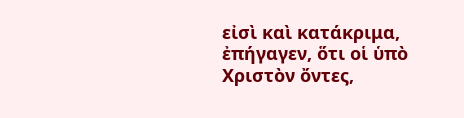εἰσὶ καὶ κατάκριμα, ἐπήγαγεν, ὅτι οἱ ὑπὸ Χριστὸν ὄντες,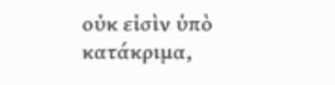οὐκ εἰσὶν ὑπὸ κατάκριμα,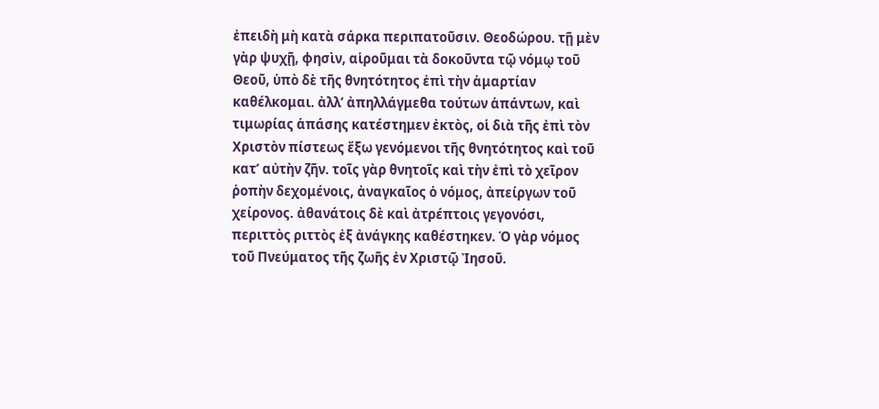ἐπειδὴ μὴ κατὰ σάρκα περιπατοῦσιν. Θεοδώρου. τῇ μὲν γὰρ ψυχῇ, φησὶν, αἱροῦμαι τὰ δοκοῦντα τῷ νόμῳ τοῦ Θεοῦ, ὑπὸ δὲ τῆς θνητότητος ἐπὶ τὴν ἁμαρτίαν καθέλκομαι. ἀλλ’ ἀπηλλάγμεθα τούτων ἁπάντων, καὶ τιμωρίας ἁπάσης κατέστημεν ἐκτὸς, οἱ διὰ τῆς ἐπὶ τὸν Χριστὸν πίστεως ἔξω γενόμενοι τῆς θνητότητος καὶ τοῦ κατ’ αὐτὴν ζῆν. τοῖς γὰρ θνητοῖς καὶ τὴν ἐπὶ τὸ χεῖρον ῥοπὴν δεχομένοις, ἀναγκαῖος ὁ νόμος, ἀπείργων τοῦ χείρονος. ἀθανάτοις δὲ καὶ ἀτρέπτοις γεγονόσι, περιττὸς ριττὸς ἐξ ἀνάγκης καθέστηκεν. Ὁ γὰρ νόμος τοῦ Πνεύματος τῆς ζωῆς ἐν Χριστῷ Ἰησοῦ.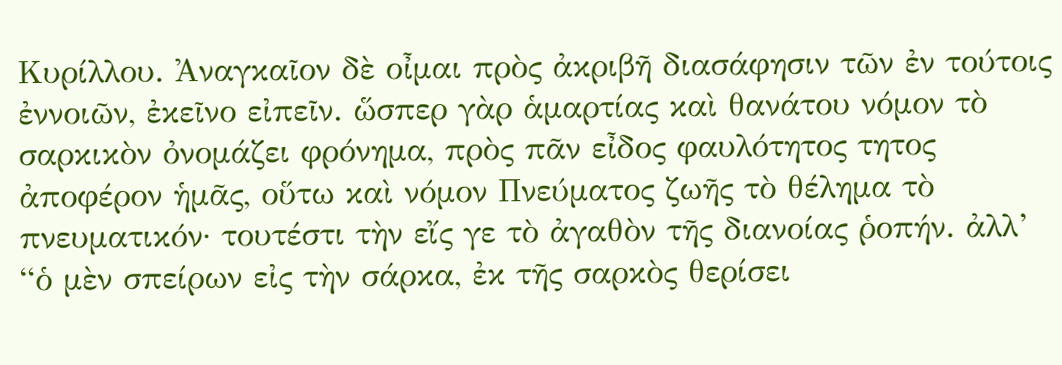Κυρίλλου. Ἀναγκαῖον δὲ οἶμαι πρὸς ἀκριβῆ διασάφησιν τῶν ἐν τούτοις ἐννοιῶν, ἐκεῖνο εἰπεῖν. ὥσπερ γὰρ ἁμαρτίας καὶ θανάτου νόμον τὸ σαρκικὸν ὀνομάζει φρόνημα, πρὸς πᾶν εἶδος φαυλότητος τητος ἀποφέρον ἡμᾶς, οὕτω καὶ νόμον Πνεύματος ζωῆς τὸ θέλημα τὸ πνευματικόν· τουτέστι τὴν εἴς γε τὸ ἀγαθὸν τῆς διανοίας ῥοπήν. ἀλλ’ “ὁ μὲν σπείρων εἰς τὴν σάρκα, ἐκ τῆς σαρκὸς θερίσει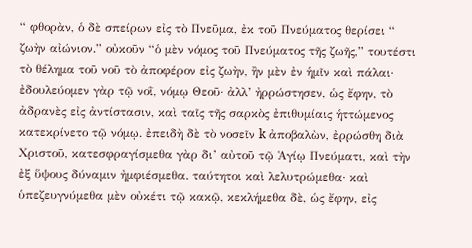“ φθορὰν, ὁ δὲ σπείρων εἰς τὸ Πνεῦμα, ἐκ τοῦ Πνεύματος θερίσει “ ζωὴν αἰώνιον.” οὐκοῦν “ὁ μὲν νόμος τοῦ Πνεύματος τῆς ζωῆς,” τουτέστι τὸ θέλημα τοῦ νοῦ τὸ ἀποφέρον εἰς ζωὴν, ἢν μὲν ἐν ἡμῖν καὶ πάλαι· ἐδουλεύομεν γὰρ τῷ νοῒ, νόμῳ Θεοῦ· ἀλλ’ ἠρρώστησεν, ὡς ἔφην, τὸ ἀδρανὲς εἰς ἀντίστασιν, καὶ ταῖς τῆς σαρκὸς ἐπιθυμίαις ἡττώμενος κατεκρίνετο τῷ νόμῳ. ἐπειδὴ δὲ τὸ νοσεῖν k ἀποβαλὼν, ἐρρώσθη διὰ Χριστοῦ, κατεσφραγίσμεθα γὰρ δι’ αὐτοῦ τῷ Ἁγίῳ Πνεύματι, καὶ τὴν ἐξ ὕψους δύναμιν ἠμφιέσμεθα. ταύτητοι καὶ λελυτρώμεθα· καὶ ὑπεζευγνύμεθα μὲν οὐκέτι τῷ κακῷ, κεκλήμεθα δὲ, ὡς ἔφην, εἰς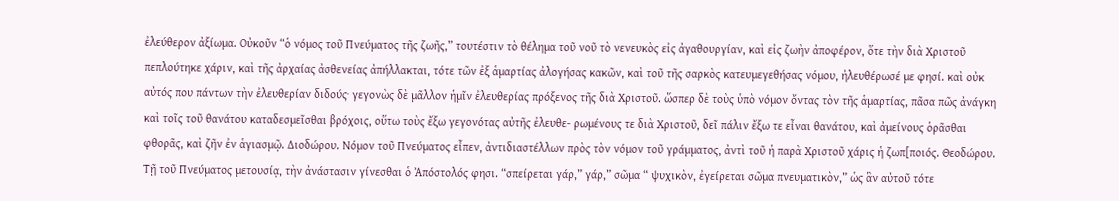ἐλεύθερον ἀξίωμα. Οὐκοῦν “ὁ νόμος τοῦ Πνεύματος τῆς ζωῆς,” τουτέστιν τὸ θέλημα τοῦ νοῦ τὸ νενευκὸς εἰς ἀγαθουργίαν, καὶ εἰς ζωὴν ἀποφέρον, ὅτε τὴν διὰ Χριστοῦ πεπλούτηκε χάριν, καὶ τῆς ἀρχαίας ἀσθενείας ἀπήλλακται, τότε τῶν ἐξ ἁμαρτίας ἀλογήσας κακῶν, καὶ τοῦ τῆς σαρκὸς κατευμεγεθήσας νόμου, ἠλευθέρωσέ με φησί. καὶ οὐκ αὐτός που πάντων τὴν ἐλευθερίαν διδούς· γεγονὼς δὲ μᾶλλον ἡμῖν ἐλευθερίας πρόξενος τῆς διὰ Χριστοῦ. ὥσπερ δὲ τοὺς ὑπὸ νόμον ὄντας τὸν τῆς ἁμαρτίας, πᾶσα πῶς ἀνάγκη καὶ τοῖς τοῦ θανάτου καταδεσμεῖσθαι βρόχοις, οὕτω τοὺς ἔξω γεγονότας αὐτῆς ἐλευθε- ρωμένους τε διὰ Χριστοῦ, δεῖ πάλιν ἔξω τε εἶναι θανάτου, καὶ ἀμείνους ὁρᾶσθαι φθορᾶς, καὶ ζῆν ἐν ἁγιασμῷ. Διοδώρου. Νόμον τοῦ Πνεύματος εἶπεν, ἀντιδιαστέλλων πρὸς τὸν νόμον τοῦ γράμματος, ἀντὶ τοῦ ἡ παρὰ Χριστοῦ χάρις ἡ ζωπ[ποιός. Θεοδώρου. Τῇ τοῦ Πνεύματος μετουσίᾳ, τὴν ἀνάστασιν γίνεσθαι ὁ Ἀπόστολός φησι. “σπείρεται γάρ,” γάρ,” σῶμα “ ψυχικὸν, ἐγείρεται σῶμα πνευματικὸν,” ὡς ἃν αὐτοῦ τότε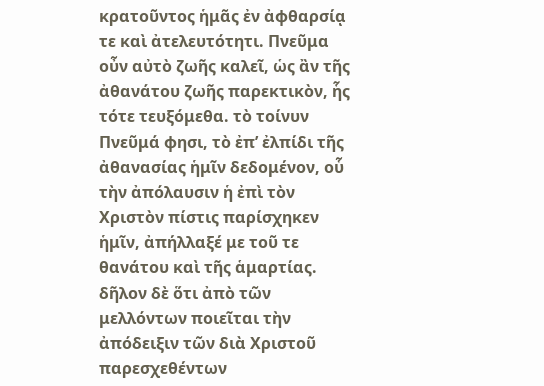κρατοῦντος ἡμᾶς ἐν ἀφθαρσίᾳ τε καὶ ἀτελευτότητι. Πνεῦμα οὖν αὐτὸ ζωῆς καλεῖ, ὡς ἂν τῆς ἀθανάτου ζωῆς παρεκτικὸν, ἧς τότε τευξόμεθα. τὸ τοίνυν Πνεῦμά φησι, τὸ ἐπ’ ἐλπίδι τῆς ἀθανασίας ἡμῖν δεδομένον, οὗ τὴν ἀπόλαυσιν ἡ ἐπὶ τὸν Χριστὸν πίστις παρίσχηκεν ἡμῖν, ἀπήλλαξέ με τοῦ τε θανάτου καὶ τῆς ἁμαρτίας. δῆλον δὲ ὅτι ἀπὸ τῶν μελλόντων ποιεῖται τὴν ἀπόδειξιν τῶν διὰ Χριστοῦ παρεσχεθέντων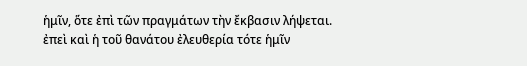ἡμῖν, ὅτε ἐπὶ τῶν πραγμάτων τὴν ἔκβασιν λήψεται. ἐπεὶ καὶ ἡ τοῦ θανάτου ἐλευθερία τότε ἡμῖν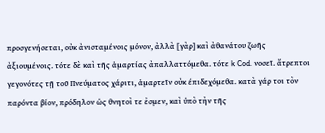προσγενήσεται, οὐκ ἀνισταμένοις μόνον, ἀλλὰ [γὰρ] καὶ ἀθανάτου ζωῆς ἀξιουμένοις. τότε δὲ καὶ τῆς ἁμαρτίας ἀπαλλαττόμεθα. τότε k Cod. νοσεῖ. ἄτρεπτοι γεγονότες τῇ τοῦ Πνεύματος χάριτι, ἁμαρτεῖν οὐκ έπιδεχόμεθα. κατὰ γάρ τοι τὸν παρόντα βίον, πρόδηλον ὡς θνητοὶ τε ἐσμεν, καὶ ὑπὸ τὴν τῆς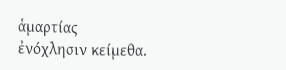ἁμαρτίας ἐνόχλησιν κείμεθα.